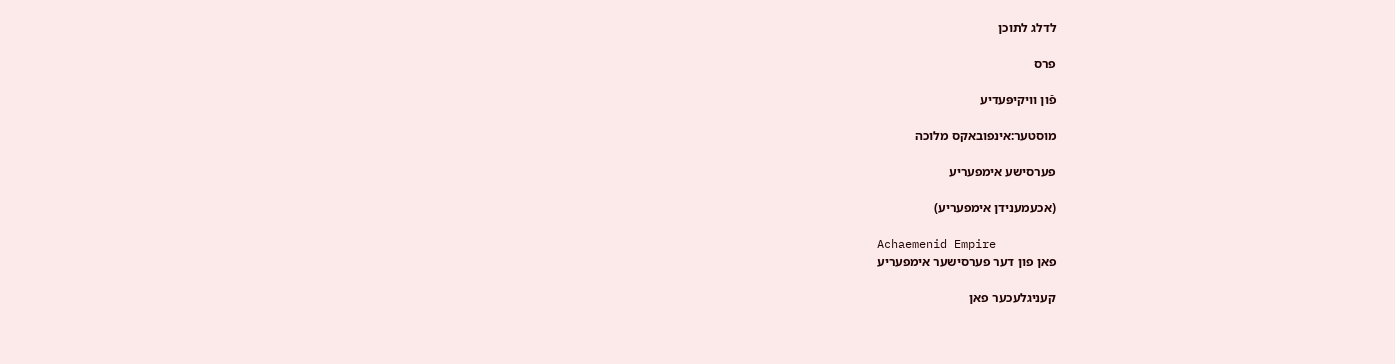לדלג לתוכן

פרס

פֿון װיקיפּעדיע

מוסטער:אינפובאקס מלוכה

פערסישע אימפעריע

(אכעמענידן אימפעריע)

Achaemenid Empire
פאן פון דער פערסישער אימפעריע

קעניגלעכער פאן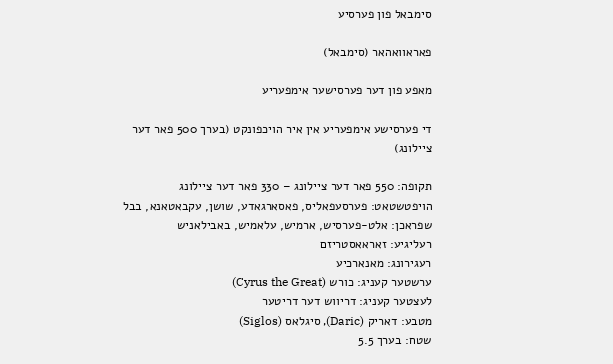סימבאל פון פערסיע

פאראוואהאר (סימבאל)

מאפע פון דער פערסישער אימפעריע

די פערסישע אימפעריע אין איר הויכפונקט (בערך 500 פאר דער ציילונג)

תקופה: 550 פאר דער ציילונג – 330 פאר דער ציילונג
הויפטשטאט: פערסעפאליס, פאסארגאדע, שושן, עקבאטאנא, בבל
שפראכן: אלט-פערסיש, ארמיש, עלאמיש, באבילאניש
רעליגיע: זאראאסטריזם
רעגירונג: מאנארכיע
ערשטער קעניג: כורש (Cyrus the Great)
לעצטער קעניג: דריווש דער דריטער
מטבע: דאריק (Daric), סיגלאס (Siglos)
שטח: בערך 5.5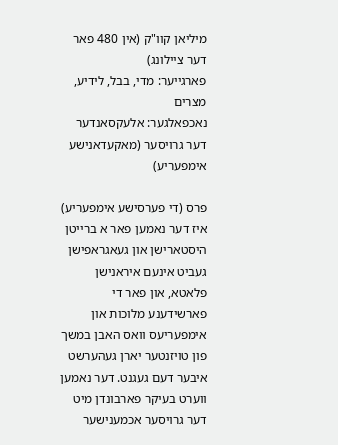מיליאן קוו"ק (אין 480 פאר דער ציילונג)
פארגייער: מדי, בבל, לידיע, מצרים
נאכפאלגער: אלעקסאנדער דער גרויסער (מאקעדאנישע אימפעריע)

פרס (די פערסישע אימפעריע) איז דער נאמען פאר א ברייטן היסטארישן און געאגראפישן געביט אינעם איראנישן פלאטא, און פאר די פארשידענע מלוכות און אימפעריעס וואס האבן במשך פון טויזנטער יארן געהערשט איבער דעם געגנט. דער נאמען ווערט בעיקר פארבונדן מיט דער גרויסער אכמענישער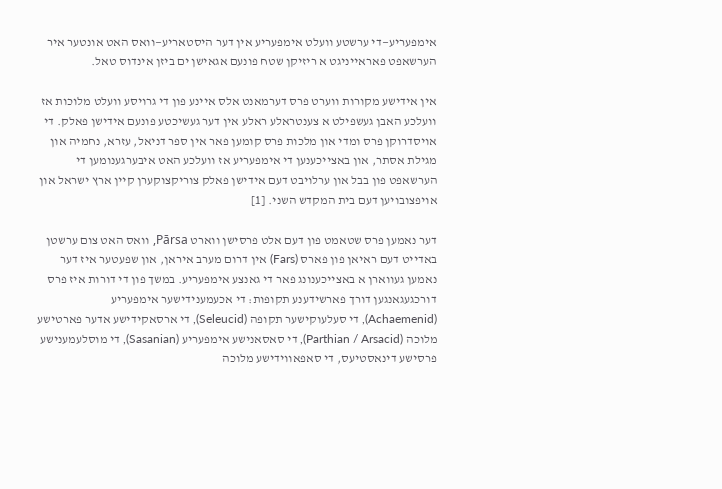אימפעריע—די ערשטע וועלט אימפעריע אין דער היסטאריע—וואס האט אונטער איר הערשאפט פאראייניגט א ריזיקן שטח פונעם אגאישן ים ביזן אינדוס טאל.

אין אידישע מקורות ווערט פרס דערמאנט אלס איינע פון די גרויסע וועלט מלוכות אז וועלכע האבן געשפילט א צענטראלע ראלע אין דער געשיכטע פונעם אידישן פאלק. די אויסדרוקן פרס ומדי און מלכות פרס קומען פאר אין ספר דניאל, עזרא, נחמיה און מגילת אסתר, און באצייכענען די אימפעריע אז וועלכע האט איבערגענומען די הערשאפט פון בבל און ערלויבט דעם אידישן פאלק צוריקצוקערן קיין ארץ ישראל און אויפצובויען דעם בית המקדש השני. [1]

דער נאמען פרס שטאמט פון דעם אלט פרסישן ווארט Pārsa, וואס האט צום ערשטן באדייט דעם ראיאן פון פארס (Fars) אין דרום מערב איראן, און שפעטער איז דער נאמען געווארן א באצייכענונג פאר די גאנצע אימפעריע. במשך פון די דורות איז פרס דורכגעגאנגען דורך פארשידענע תקופות: די אכעמענידישער אימפעריע (Achaemenid), די סעלעוקישער תקופה (Seleucid), די ארסאקידישע אדער פארטישע מלוכה (Parthian / Arsacid), די סאסאנישע אימפעריע (Sasanian), די מוסלעמענישע פרסישע דינאסטיעס, די סאפאווידישע מלוכה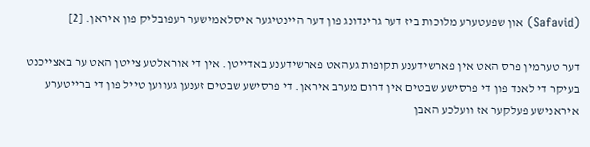(Safavid) און שפעטערע מלוכות ביז דער גרינדונג פון דער היינטיגער איסלאמישער רעפובליק פון איראן. [2]

דער טערמין פרס האט אין פארשידענע תקופות געהאט פארשידענע באדייטן. אין די אוראלטע צייטן האט ער באצייכנט בעיקר די לאנד פון די פרסישע שבטים אין דרום מערב איראן. די פרסישע שבטים זענען געווען טייל פון די ברייטערע איראנישע פעלקער אז וועלכע האבן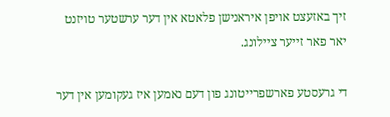זיך באזעצט אויפן איראנישן פלאטא אין דער ערשטער טויזנט יאר פאר זייער ציילונג.

די גרעסטע פארשפרייטונג פון דעם נאמען איז געקומען אין דער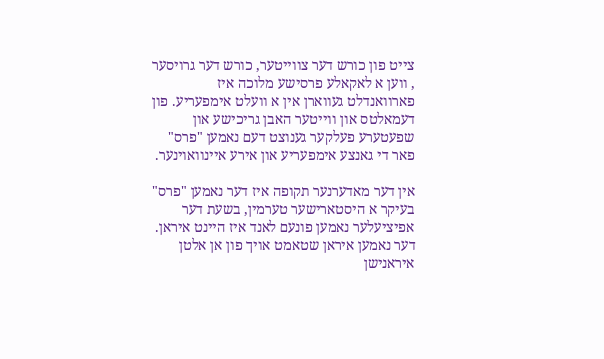צייט פון כורש דער צווייטער, כורש דער גרויסער , ווען א לאקאלע פרסישע מלוכה איז פארוואנדלט געווארן אין א וועלט אימפעריע. פון דעמאלטס און ווייטער האבן גריכישע און שפעטערע פעלקער גענוצט דעם נאמען "פרס" פאר די גאנצע אימפעריע און אירע איינוואוינער.

אין דער מאדערנער תקופה איז דער נאמען "פרס" בעיקר א היסטארישער טערמין, בשעת דער אפיציעלער נאמען פונעם לאנד איז היינט איראן. דער נאמען איראן שטאמט אויך פון אן אלטן איראנישן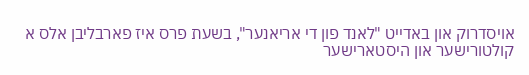אויסדרוק און באדייט "לאנד פון די אריאנער", בשעת פרס איז פארבליבן אלס א קולטורישער און היסטארישער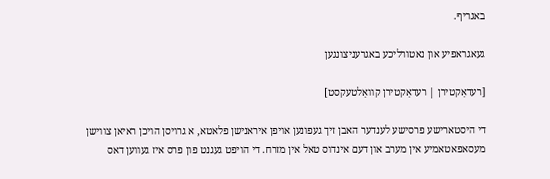באגריף.

געאגראפיע און נאטורליכע באגרעניצונגען

[רעדאַקטירן | רעדאַקטירן קוואַלטעקסט]

די היסטארישע פרסישע לענדער האבן זיך געפונען אויפן איראנישן פלאטא, א גרויסן הויכן ראיאן צווישן מעסאפאטאמיע אין מערב און דעם אינדוס טאל אין מזרח. די הויפט געגנט פון פרס איז געווען דאס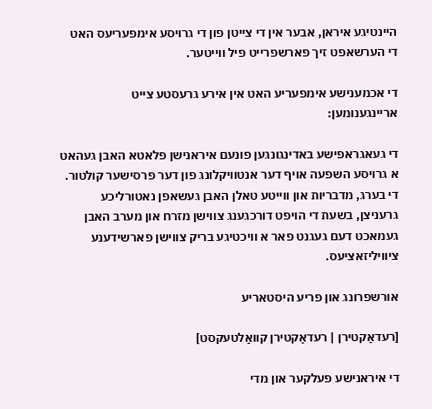היינטיגע איראן, אבער אין די צייטן פון די גרויסע אימפעריעס האט די הערשאפט זיך פארשפרייט פיל ווייטער.

די אכמענישע אימפעריע האט אין אירע גרעסטע צייט אריינגענומען:

די געאגראפישע באדינגונגען פונעם איראנישן פלאטא האבן געהאט א גרויסע השפעה אויף דער אנטוויקלונג פון דער פרסישער קולטור. די בערג, מדבריות און ווייטע טאלן האבן געשאפן נאטורליכע גרעניצן, בשעת די הויפט דורכגענג צווישן מזרח און מערב האבן געמאכט דעם געגנט פאר א וויכטיגע בריק צווישן פארשידענע ציוויליזאציעס.

אורשפרונג און פריע היסטאריע

[רעדאַקטירן | רעדאַקטירן קוואַלטעקסט]

די איראנישע פעלקער און מדי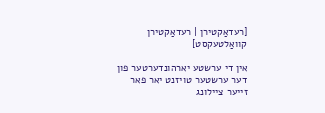[רעדאַקטירן | רעדאַקטירן קוואַלטעקסט]

אין די ערשטע יארהונדערטער פון דער ערשטער טויזנט יאר פאר זייער ציילונג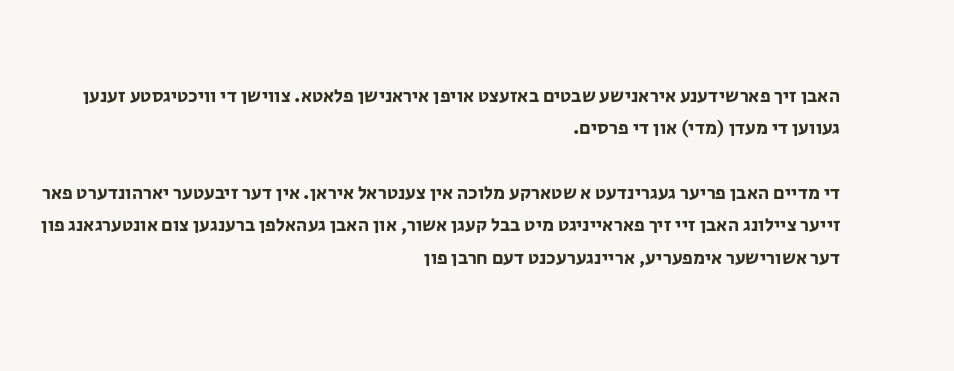האבן זיך פארשידענע איראנישע שבטים באזעצט אויפן איראנישן פלאטא. צווישן די וויכטיגסטע זענען געווען די מעדן (מדי) און די פרסים.

די מדיים האבן פריער געגרינדעט א שטארקע מלוכה אין צענטראל איראן. אין דער זיבעטער יארהונדערט פאר זייער ציילונג האבן זיי זיך פאראייניגט מיט בבל קעגן אשור, און האבן געהאלפן ברענגען צום אונטערגאנג פון דער אשורישער אימפעריע, אריינגערעכנט דעם חרבן פון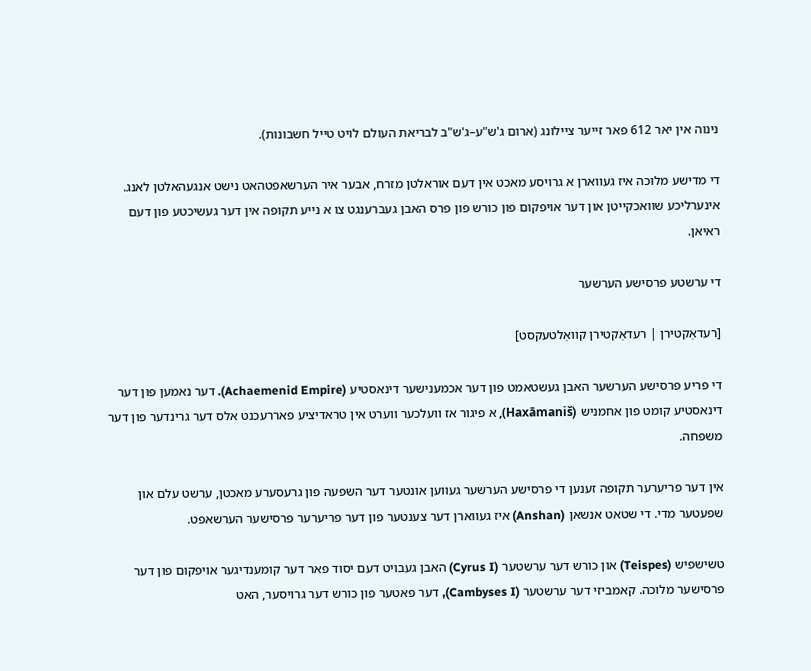נינוה אין יאר 612 פאר זייער ציילונג (ארום ג'ש"ע–ג'ש"ב לבריאת העולם לויט טייל חשבונות).

די מדישע מלוכה איז געווארן א גרויסע מאכט אין דעם אוראלטן מזרח, אבער איר הערשאפטהאט נישט אנגעהאלטן לאנג. אינערליכע שוואכקייטן און דער אויפקום פון כורש פון פרס האבן געברענגט צו א נייע תקופה אין דער געשיכטע פון דעם ראיאן.

די ערשטע פרסישע הערשער

[רעדאַקטירן | רעדאַקטירן קוואַלטעקסט]

די פריע פרסישע הערשער האבן געשטאמט פון דער אכמענישער דינאסטיע (Achaemenid Empire). דער נאמען פון דער דינאסטיע קומט פון אחמניש (Haxāmaniš), א פיגור אז וועלכער ווערט אין טראדיציע פאררעכנט אלס דער גרינדער פון דער משפחה.

אין דער פריערער תקופה זענען די פרסישע הערשער געווען אונטער דער השפעה פון גרעסערע מאכטן, ערשט עלם און שפעטער מדי. די שטאט אנשאן (Anshan) איז געווארן דער צענטער פון דער פריערער פרסישער הערשאפט.

טשישפיש (Teispes) און כורש דער ערשטער (Cyrus I) האבן געבויט דעם יסוד פאר דער קומענדיגער אויפקום פון דער פרסישער מלוכה. קאמביזי דער ערשטער (Cambyses I), דער פאטער פון כורש דער גרויסער, האט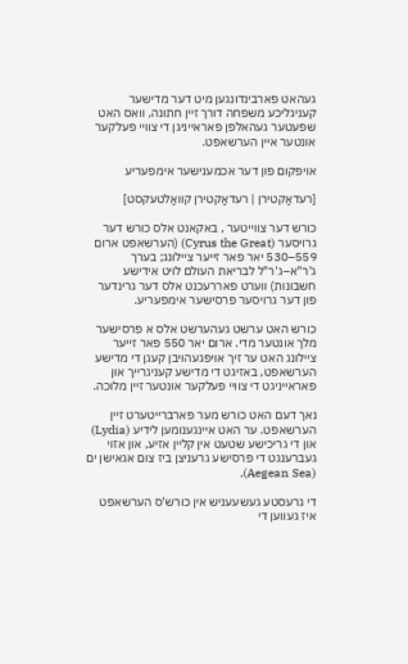געהאט פארבינדונגען מיט דער מדישער קעניגליכע משפחה דורך זיין חתונה, וואס האט שפעטער געהאלפן פאראייניגן די צוויי פעלקער אונטער איין הערשאפט.

אויפקום פון דער אכמענישער אימפעריע

[רעדאַקטירן | רעדאַקטירן קוואַלטעקסט]

כורש דער צווייטער , באקאנט אלס כורש דער גרויסער (Cyrus the Great) (הערשאפט ארום 559–530 יאר פאר זייער ציילונג; בערך ג'ר"א–ג'ר"ל לבריאת העולם לויט אידישע חשבונות) ווערט פאררעכנט אלס דער גרינדער פון דער גרויסער פרסישער אימפעריע.

כורש האט ערשט געהערשט אלס א פרסישער מלך אונטער מדי. ארום יאר 550 פאר זייער ציילונג האט ער זיך אויפגעהויבן קעגן די מדישע הערשאפט, באזיגט די מדישע קעניגרייך און פאראייניגט די צוויי פעלקער אונטער זיין מלוכה.

נאך דעם האט כורש מער פארברייטערט זיין הערשאפט. ער האט איינגענומען לידיע (Lydia) און די גריכישע שטעט אין קליין אזיע, און אזוי געברענגט די פרסישע גרעניצן ביז צום אגאישן ים (Aegean Sea).

די גרעסטע געשעעניש אין כורש'ס הערשאפט איז געווען די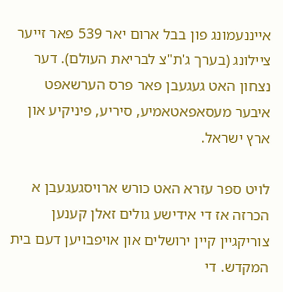אייננעמונג פון בבל ארום יאר 539 פאר זייער ציילונג (בערך ג'ת"צ לבריאת העולם). דער נצחון האט געגעבן פאר פרס הערשאפט איבער מעסאפאטאמיע, סיריע, פיניקיע און ארץ ישראל.

לויט ספר עזרא האט כורש ארויסגעגעבן א הכרזה אז די אידישע גולים זאלן קענען צוריקגיין קיין ירושלים און אויפבויען דעם בית המקדש. די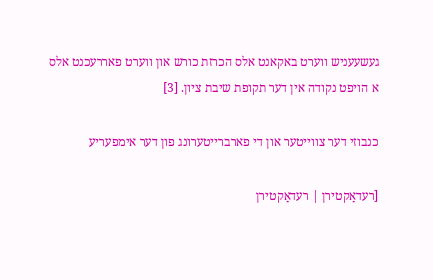געשעעניש ווערט באקאנט אלס הכרזת כורש און ווערט פאררעכנט אלס א הויפט נקודה אין דער תקופת שיבת ציון. [3]

כנבוזי דער צווייטער און די פארברייטערונג פון דער אימפעריע

[רעדאַקטירן | רעדאַקטירן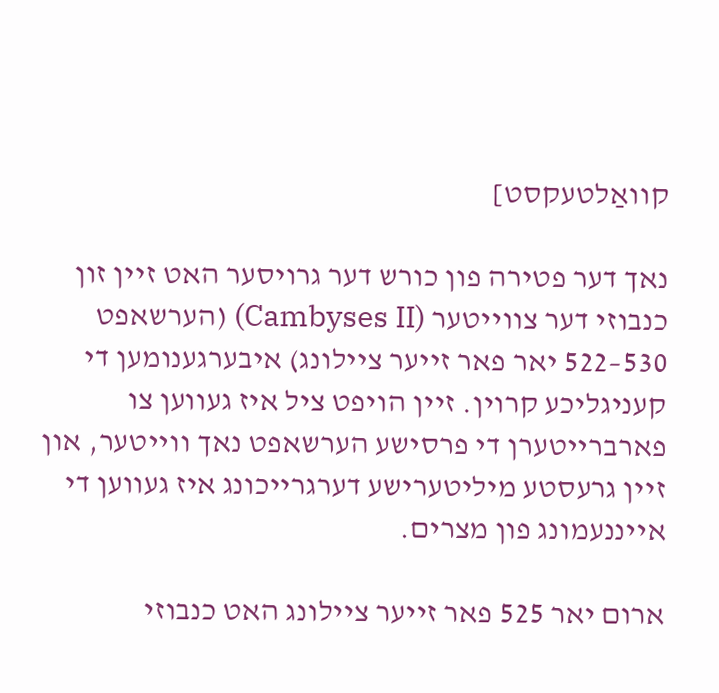קוואַלטעקסט]

נאך דער פטירה פון כורש דער גרויסער האט זיין זון כנבוזי דער צווייטער (Cambyses II) (הערשאפט 530–522 יאר פאר זייער ציילונג) איבערגענומען די קעניגליכע קרוין. זיין הויפט ציל איז געווען צו פארברייטערן די פרסישע הערשאפט נאך ווייטער, און זיין גרעסטע מיליטערישע דערגרייכונג איז געווען די אייננעמונג פון מצרים.

ארום יאר 525 פאר זייער ציילונג האט כנבוזי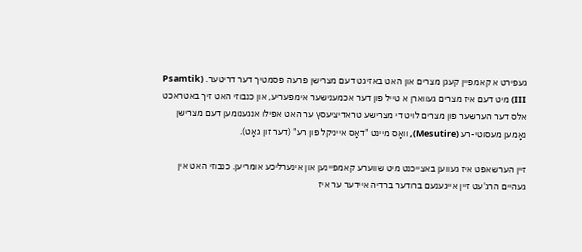געפירט א קאמפיין קעגן מצרים און האט באזיגט דעם מצרישן פרעה פסמטיך דער דריטער. (Psamtik III) מיט דעם איז מצרים געווארן א טייל פון דער אכמענישער אימפעריע, און כנבוזי האט זיך באטראכט אלס דער הערשער פון מצרים לויט די מצרישע טראדיציעסץ ער האט אפילו אנגענומען דעם מצרישן נאָמען מעסוטי-רע (Mesutire), וואָס מיינט "דאָס אייניקל פון רע" (דער זון גאָט).

זיין הערשאפט איז געווען באצייכנט מיט שווערע קאמפיינען און אינערליכע אומריען. כנבוזי האט אין געהיים הרג'עט זיין אייגענעם ברודער ברדיה איידער ער איז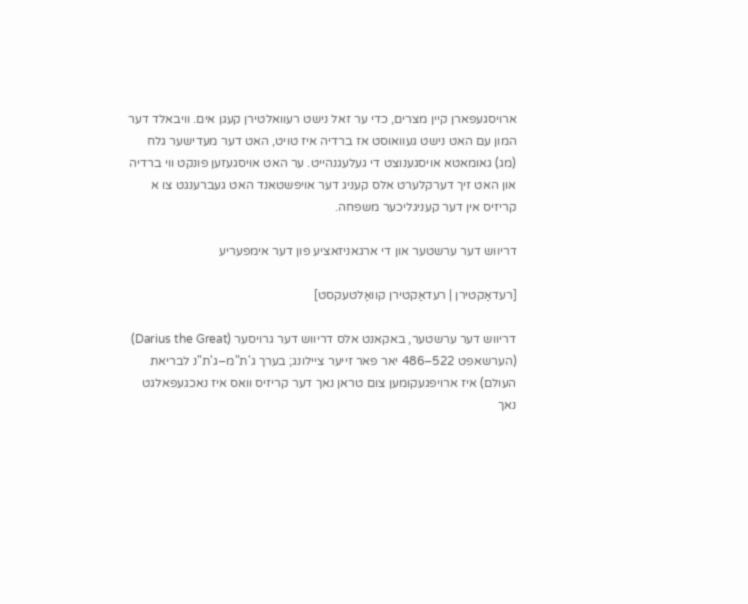ארויסגעפארן קיין מצרים, כדי ער זאל נישט רעוואלטירן קעגן אים. וויבאלד דער המון עם האט נישט געוואוסט אז ברדיה איז טויט, האט דער מעדישער גלח (מג) גאומאטא אויסגענוצט די געלעגנהייט. ער האט אויסגעזען פונקט ווי ברדיה און האט זיך דערקלערט אלס קעניג דער אויפשטאנד האט געברענגט צו א קריזיס אין דער קעניגליכער משפחה.

דריווש דער ערשטער און די ארגאניזאציע פון דער אימפעריע

[רעדאַקטירן | רעדאַקטירן קוואַלטעקסט]

דריווש דער ערשטער, באקאנט אלס דריווש דער גרויסער (Darius the Great) (הערשאפט 522–486 יאר פאר זייער ציילונג; בערך ג'ת"מ–ג'ת"נ לבריאת העולם) איז ארויפגעקומען צום טראן נאך דער קריזיס וואס איז נאכגעפאלגט נאך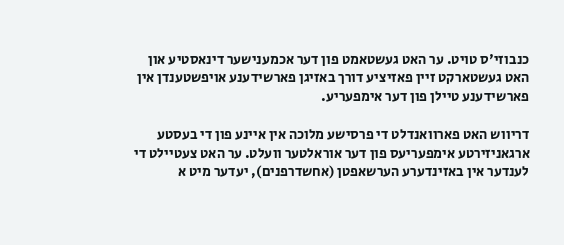כנבוזי'ס טויט. ער האט געשטאמט פון דער אכמענישער דינאסטיע און האט געשטארקט זיין פאזיציע דורך באזיגן פארשידענע אויפשטענדן אין פארשידענע טיילן פון דער אימפעריע.

דריווש האט פארוואנדלט די פרסישע מלוכה אין איינע פון די בעסטע ארגאניזירטע אימפעריעס פון דער אוראלטער וועלט. ער האט צעטיילט די לענדער אין באזינדערע הערשאפטן (אחשדרפנים), יעדער מיט א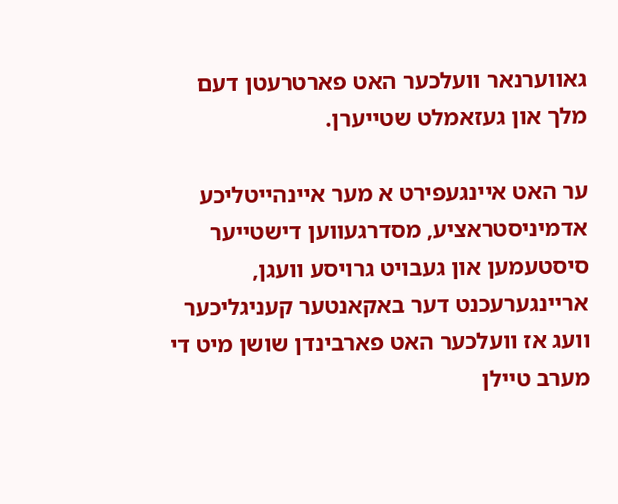גאווערנאר וועלכער האט פארטרעטן דעם מלך און געזאמלט שטייערן.

ער האט איינגעפירט א מער איינהייטליכע אדמיניסטראציע, מסדרגעווען דישטייער סיסטעמען און געבויט גרויסע וועגן, אריינגערעכנט דער באקאנטער קעניגליכער וועג אז וועלכער האט פארבינדן שושן מיט די מערב טיילן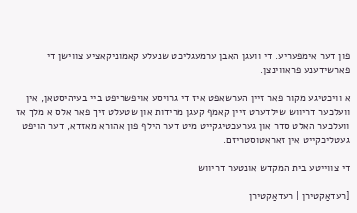פון דער אימפעריע. די וועגן האבן ערמעגליכט שנעלע קאמוניקאציע צווישן די פארשידענע פראווינצן.

א וויכטיגע מקור פאר זיין הערשאפט איז די גרויסע אויפשריפט ביי בעיהיסטאן, אין וועלכער דריווש שילדערט זיין קאמף קעגן מרידות און שטעלט זיך פאר אלס א מלך אז וועלכער האלט סדר און גערעכטיגקייט מיט דער הילף פון אהורא מאזדא, דער הויפט געטליכקייט אין זאראטוסטריזם.

די צווייטע בית המקדש אונטער דריווש

[רעדאַקטירן | רעדאַקטירן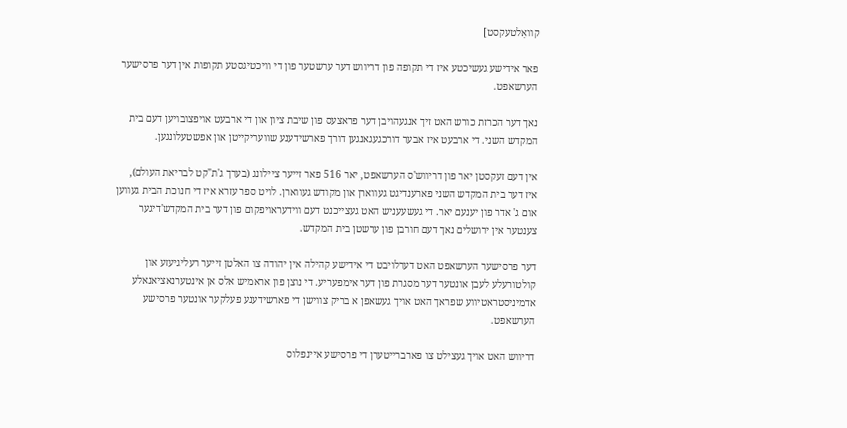קוואַלטעקסט]

פאר אידישע געשיכטע איז די תקופה פון דריווש דער ערשטער פון די וויכטיגסטע תקופות אין דער פרסישער הערשאפט.

נאך דער הכרזת כורש האט זיך אנגעהויבן דער פראצעס פון שיבת ציון און די ארבעט אויפצובויען דעם בית המקדש השני. די ארבעט איז אבער דורכגעגאנגען דורך פארשידענע שוועריקייטן און אפשטעלונגען.

אין דעם זעקסטן יאר פון דריווש'ס הערשאפט, יאר 516 פאר זייער ציילונג (בערך ג'ת"קט לבריאת העולם), איז דער בית המקדש השני פארענדיגט געווארן און מקודש געווארן. לויט ספר עזרא איז די חנוכת הבית געווען אום ג' אדר פון יענעם יאר. די געשעעניש האט געצייכנט דעם ווידעראויפקום פון דער בית המקדש'דיגער צענטער אין ירושלים נאך דעם חורבן פון ערשטן בית המקדש.

דער פרסישער הערשאפט האט דערלויבט די אידישע קהילה אין יהודה צו האלטן זייער רעליגיעזע און קולטורעלע לעבן אונטער דער מסגרת פון דער אימפעריע. די נוצן פון אראמיש אלס אן אינטערנאציאנאלע אדמיניסטראטיווע שפראך האט אויך געשאפן א בריק צווישן די פארשידענע פעלקער אונטער פרסישע הערשאפט.

דריווש האט אויך געצילט צו פארברייטערן די פרסישע איינפלוס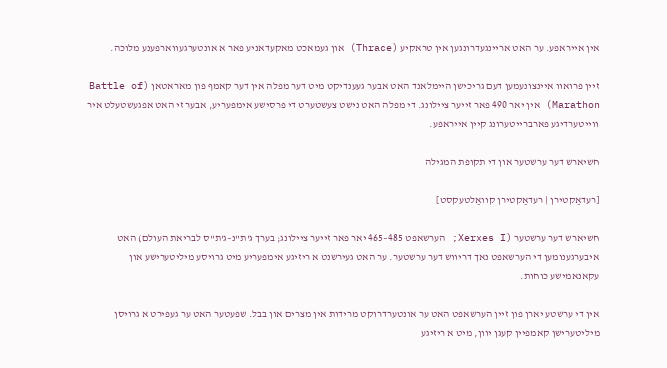אין אייראפע. ער האט אריינגעדרונגען אין טראקיע (Thrace) און געמאכט מאקעדאניע פאר א אונטערגעווארפענע מלוכה.

זיין פרואוו איינצונעמען דעם גריכישן היימלאנד האט אבער געענדיקט מיט דער מפלה אין דער קאמף פון מאראטאן (Battle of Marathon) אין יאר 490 פאר זייער ציילונג. די מפלה האט נישט צעשטערט די פרסישע אימפעריע, אבער זי האט אפגעשטעלט איר ווייטערדיגע פארברייטערונג קיין אייראפע.

חשיארש דער ערשטער און די תקופת המגילה

[רעדאַקטירן | רעדאַקטירן קוואַלטעקסט]

חשיארש דער ערשטער (Xerxes I; הערשאפט 485–465 יאר פאר זייער ציילונג; בערך ג'ת"נ–ג'ת"ס לבריאת העולם) האט איבערגענומען די הערשאפט נאך דריווש דער ערשטער. ער האט געירשנט א ריזיגע אימפעריע מיט גרויסע מיליטערישע און עקאנאמישע כוחות.

אין די ערשטע יארן פון זיין הערשאפט האט ער אונטערדרוקט מרידות אין מצרים און בבל. שפעטער האט ער געפירט א גרויסן מיליטערישן קאמפיין קעגן יוון, מיט א ריזיגע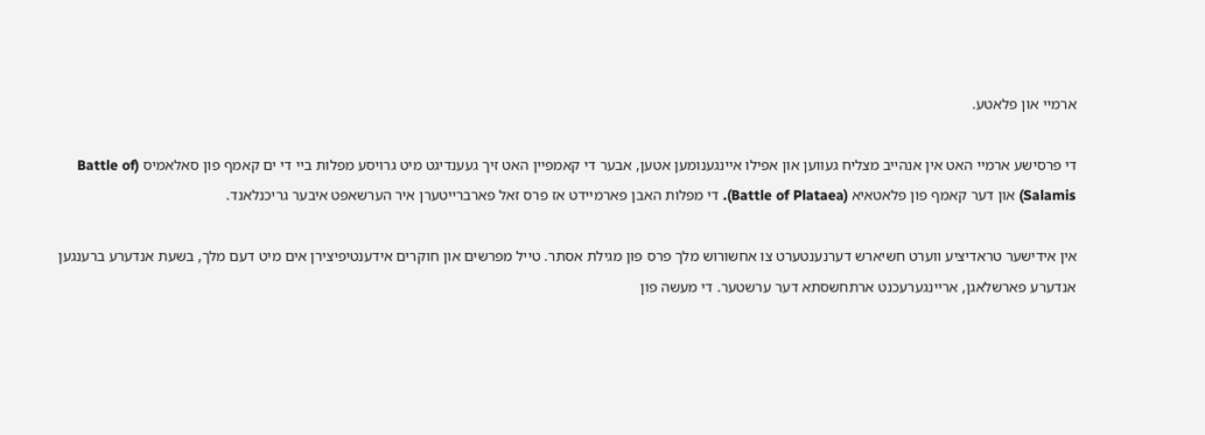ארמיי און פלאטע.

די פרסישע ארמיי האט אין אנהייב מצליח געווען און אפילו איינגענומען אטען, אבער די קאמפיין האט זיך געענדיגט מיט גרויסע מפלות ביי די ים קאמף פון סאלאמיס (Battle of Salamis) און דער קאמף פון פלאטאיא (Battle of Plataea). די מפלות האבן פארמיידט אז פרס זאל פארברייטערן איר הערשאפט איבער גריכנלאנד.

אין אידישער טראדיציע ווערט חשיארש דערנענטערט צו אחשורוש מלך פרס פון מגילת אסתר. טייל מפרשים און חוקרים אידענטיפיצירן אים מיט דעם מלך, בשעת אנדערע ברענגען אנדערע פארשלאגן, אריינגערעכנט ארתחשסתא דער ערשטער. די מעשה פון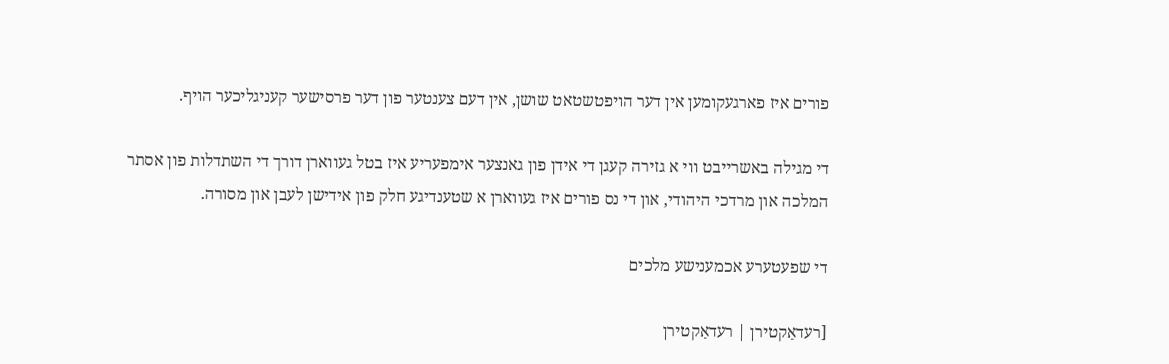פורים איז פארגעקומען אין דער הויפטשטאט שושן, אין דעם צענטער פון דער פרסישער קעניגליכער הויף.

די מגילה באשרייבט ווי א גזירה קעגן די אידן פון גאנצער אימפעריע איז בטל געווארן דורך די השתדלות פון אסתר המלכה און מרדכי היהודי, און די נס פורים איז געווארן א שטענדיגע חלק פון אידישן לעבן און מסורה.

די שפעטערע אכמענישע מלכים

[רעדאַקטירן | רעדאַקטירן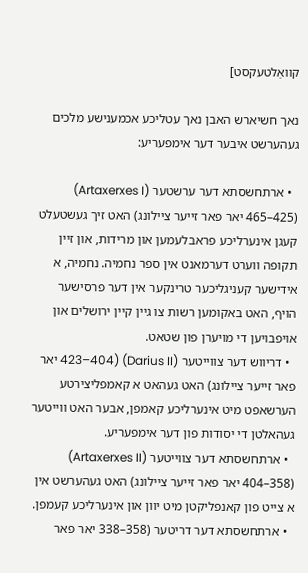קוואַלטעקסט]

נאך חשיארש האבן נאך עטליכע אכמענישע מלכים געהערשט איבער דער אימפעריע:

  • ארתחשסתא דער ערשטער (Artaxerxes I) (465–425 יאר פאר זייער ציילונג) האט זיך געשטעלט קעגן אינערליכע פראבלעמען און מרידות, און זיין תקופה ווערט דערמאנט אין ספר נחמיה. נחמיה, א אידישער קעניגליכער טרינקער אין דער פרסישער הויף, האט באקומען רשות צו גיין קיין ירושלים און אויפבויען די מויערן פון שטאט.
  • דריווש דער צווייטער (Darius II) (423–404 יאר פאר זייער ציילונג) האט געהאט א קאמפליצירטע הערשאפט מיט אינערליכע קאמפן, אבער האט ווייטער געהאלטן די יסודות פון דער אימפעריע.
  • ארתחשסתא דער צווייטער (Artaxerxes II) (404–358 יאר פאר זייער ציילונג) האט געהערשט אין א צייט פון קאנפליקטן מיט יוון און אינערליכע קעמפן.
  • ארתחשסתא דער דריטער (358–338 יאר פאר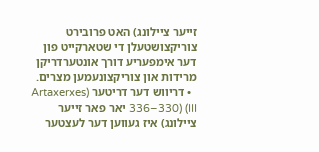זייער ציילונג) האט פרובירט צוריקצושטעלן די שטארקייט פון דער אימפעריע דורך אונטערדריקן מרידות און צוריקצונעמען מצרים.
  • דריווש דער דריטער (Artaxerxes III) (336–330 יאר פאר זייער ציילונג) איז געווען דער לעצטער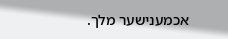אכמענישער מלך.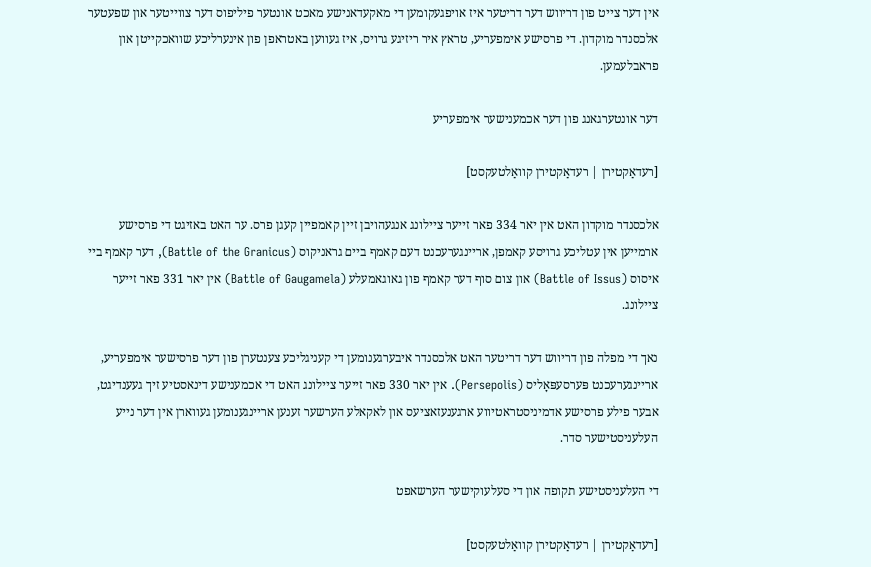אין דער צייט פון דריווש דער דריטער איז אויפגעקומען די מאקעדאנישע מאכט אונטער פיליפוס דער צווייטער און שפעטער אלכסנדר מוקדון. די פרסישע אימפעריע, טראץ איר ריזיגע גרויס, איז געווען באטראפן פון אינערליכע שוואכקייטן און פראבלעמען.

דער אונטערגאנג פון דער אכמענישער אימפעריע

[רעדאַקטירן | רעדאַקטירן קוואַלטעקסט]

אלכסנדר מוקדון האט אין יאר 334 פאר זייער ציילונג אנגעהויבן זיין קאמפיין קעגן פרס. ער האט באזיגט די פרסישע ארמייען אין עטליכע גרויסע קאמפן, אריינגערעכנט דעם קאמף ביים גראניקוס (Battle of the Granicus), דער קאמף ביי איסוס (Battle of Issus) און צום סוף דער קאמף פון גאוגאמעלע (Battle of Gaugamela) אין יאר 331 פאר זייער ציילונג.

נאך די מפלה פון דריווש דער דריטער האט אלכסנדר איבערגענומען די קעניגליכע צענטערן פון דער פרסישער אימפעריע, אריינגערעכנט פּערסעפּאָליס (Persepolis). אין יאר 330 פאר זייער ציילונג האט די אכמענישע דינאסטיע זיך געענדיגט, אבער פילע פרסישע אדמיניסטראטיווע ארגענעזאציעס און לאקאלע הערשער זענען אריינגענומען געווארן אין דער נייע העלעניסטישער סדר.

די העלעניסטישע תקופה און די סעלעוקישער הערשאפט

[רעדאַקטירן | רעדאַקטירן קוואַלטעקסט]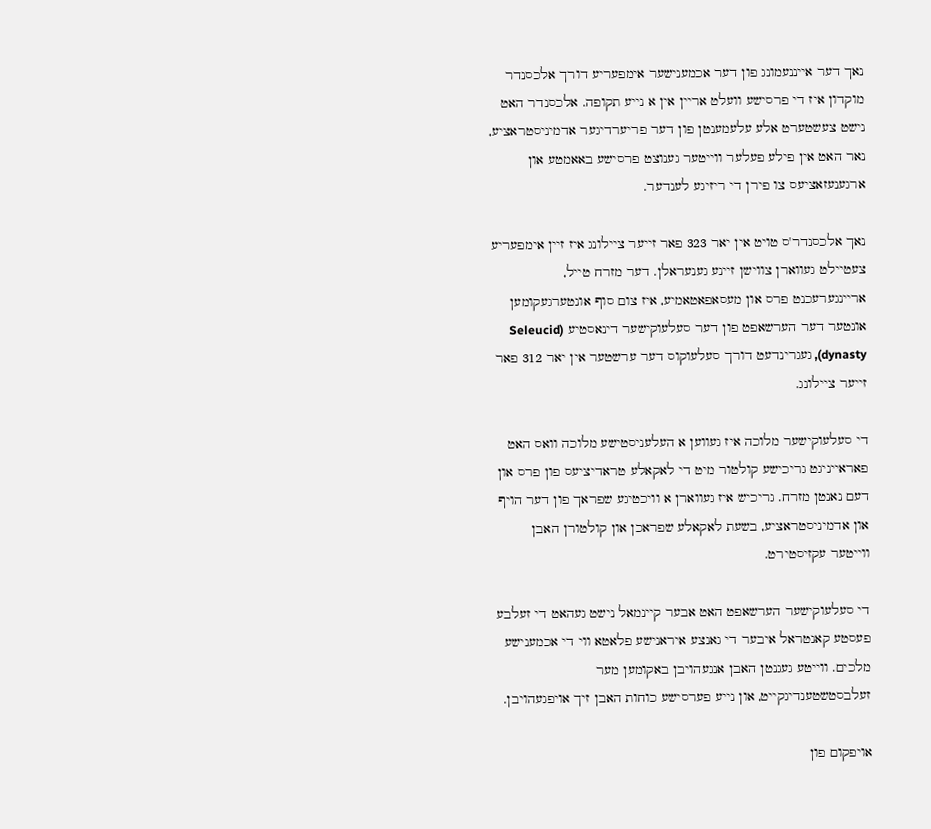נאך דער אייננעמונג פון דער אכמענישער אימפעריע דורך אלכסנדר מוקדון איז די פרסישע וועלט אריין אין א נייע תקופה. אלכסנדר האט נישט צעשטערט אלע עלעמענטן פון דער פריערדיגער אדמיניסטראציע, נאר האט אין פילע פעלער ווייטער גענוצט פרסישע באאמטע און ארגענעזאציעס צו פירן די ריזיגע לענדער.

נאך אלכסנדר'ס טויט אין יאר 323 פאר זייער ציילונג איז זיין אימפעריע צעטיילט געווארן צווישן זיינע גענעראלן. דער מזרח טייל, אריינגערעכנט פרס און מעסאפאטאמיע, איז צום סוף אונטערגעקומען אונטער דער הערשאפט פון דער סעלעוקישער דינאסטיע (Seleucid dynasty), געגרינדעט דורך סעלעוקוס דער ערשטער אין יאר 312 פאר זייער ציילונג.

די סעלעוקישער מלוכה איז געווען א העלעניסטישע מלוכה וואס האט פאראייניגט גריכישע קולטור מיט די לאקאלע טראדיציעס פון פרס און דעם נאנטן מזרח. גריכיש איז געווארן א וויכטיגע שפראך פון דער הויף און אדמיניסטראציע, בשעת לאקאלע שפראכן און קולטורן האבן ווייטער עקזיסטירט.

די סעלעוקישער הערשאפט האט אבער קיינמאל נישט געהאט די זעלבע פעסטע קאנטראל איבער די גאנצע איראנישע פלאטא ווי די אכמענישע מלכים. ווייטע געגנטן האבן אנגעהויבן באקומען מער זעלבסטשטענדיגקייט, און נייע פערסישע כוחות האבן זיך אויפגעהויבן.

אויפקום פון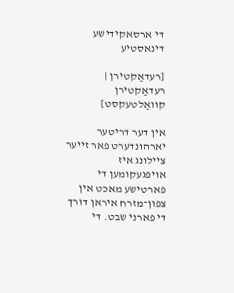די ארסאקידישע דינאסטיע

[רעדאַקטירן | רעדאַקטירן קוואַלטעקסט]

אין דער דריטער יארהונדערט פאר זייער ציילונג איז אויפגעקומען די פארטישע מאכט אין צפון־מזרח איראן דורך די פארני שבט. די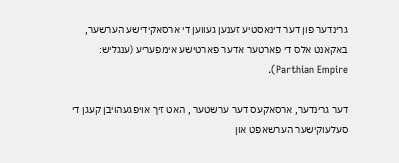גרינדער פון דער דינאסטיע זענען געווען די ארסאקידישע הערשער, באקאנט אלס די פארטער אדער פארטישע אימפעריע (ענגליש: Parthian Empire).

דער גרינדער, ארסאקעס דער ערשטער , האט זיך אויפגעהויבן קעגן די סעלעוקישער הערשאפט און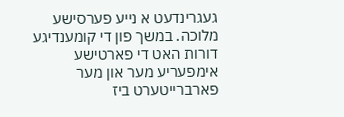געגרינדעט א נייע פערסישע מלוכה. במשך פון די קומענדיגע דורות האט די פארטישע אימפעריע מער און מער פארברייטערט ביז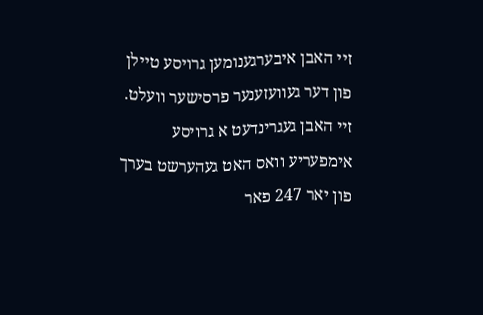זיי האבן איבערגענומען גרויסע טיילן פון דער געוועזענער פרסישער וועלט. זיי האבן געגרינדעט א גרויסע אימפעריע וואס האט געהערשט בערך פון יאר 247 פאר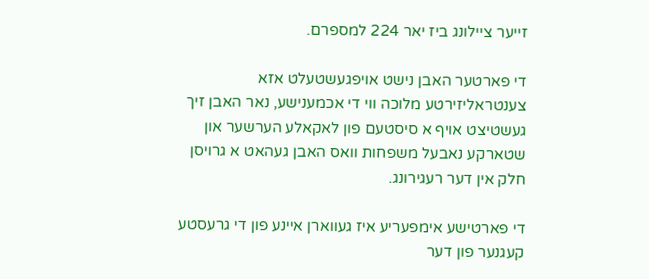זייער ציילונג ביז יאר 224 למספרם.

די פארטער האבן נישט אויפגעשטעלט אזא צענטראליזירטע מלוכה ווי די אכמענישע, נאר האבן זיך געשטיצט אויף א סיסטעם פון לאקאלע הערשער און שטארקע נאבעל משפחות וואס האבן געהאט א גרויסן חלק אין דער רעגירונג.

די פארטישע אימפעריע איז געווארן איינע פון די גרעסטע קעגנער פון דער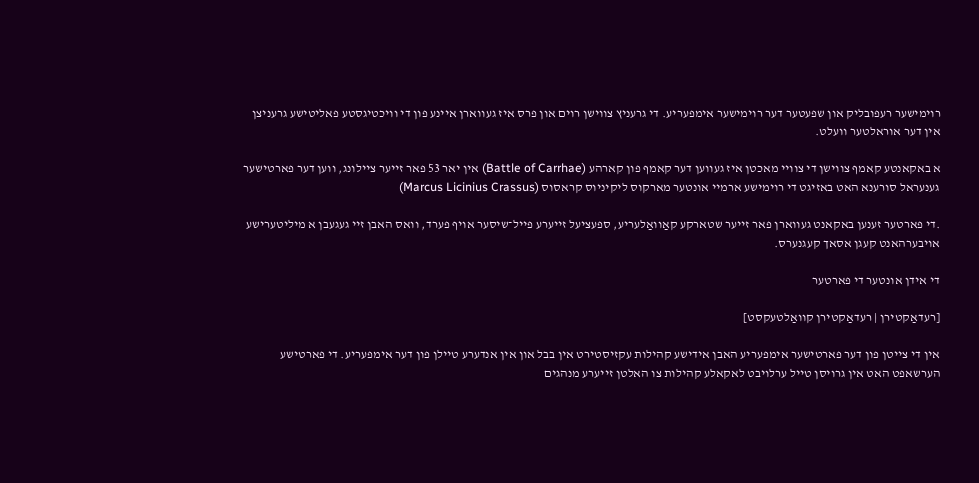רוימישער רעפובליק און שפעטער דער רוימישער אימפעריע. די גרעניץ צווישן רוים און פרס איז געווארן איינע פון די וויכטיגסטע פאליטישע גרעניצן אין דער אוראלטער וועלט.

א באקאנטע קאמף צווישן די צוויי מאכטן איז געווען דער קאמף פון קארהע (Battle of Carrhae) אין יאר 53 פאר זייער ציילונג, ווען דער פארטישער גענעראל סורענא האט באזיגט די רוימישע ארמיי אונטער מארקוס ליקיניוס קראסוס (Marcus Licinius Crassus)

.די פארטער זענען באקאנט געווארן פאר זייער שטארקע קאַוואַלעריע, ספעציעל זייערע פייל־שיסער אויף פערד, וואס האבן זיי געגעבן א מיליטערישע אויבערהאנט קעגן אסאך קעגנערס.

די אידן אונטער די פארטער

[רעדאַקטירן | רעדאַקטירן קוואַלטעקסט]

אין די צייטן פון דער פארטישער אימפעריע האבן אידישע קהילות עקזיסטירט אין בבל און אין אנדערע טיילן פון דער אימפעריע. די פארטישע הערשאפט האט אין גרויסן טייל ערלויבט לאקאלע קהילות צו האלטן זייערע מנהגים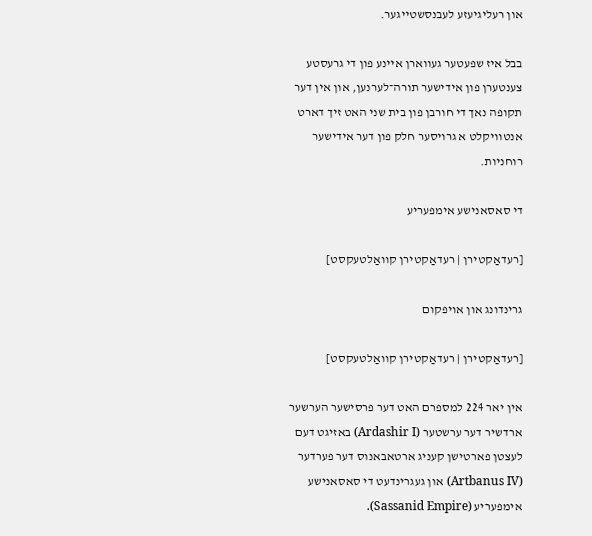און רעליגיעזע לעבנסשטייגער.

בבל איז שפעטער געווארן איינע פון די גרעסטע צענטערן פון אידישער תורה־לערנען, און אין דער תקופה נאך די חורבן פון בית שני האט זיך דארט אנטוויקלט א גרויסער חלק פון דער אידישער רוחניות.

די סאסאנישע אימפעריע

[רעדאַקטירן | רעדאַקטירן קוואַלטעקסט]

גרינדונג און אויפקום

[רעדאַקטירן | רעדאַקטירן קוואַלטעקסט]

אין יאר 224 למספרם האט דער פרסישער הערשער ארדשיר דער ערשטער (Ardashir I) באזיגט דעם לעצטן פארטישן קעניג ארטאבאנוס דער פערדער (Artbanus IV) און געגרינדעט די סאסאנישע אימפעריע (Sassanid Empire).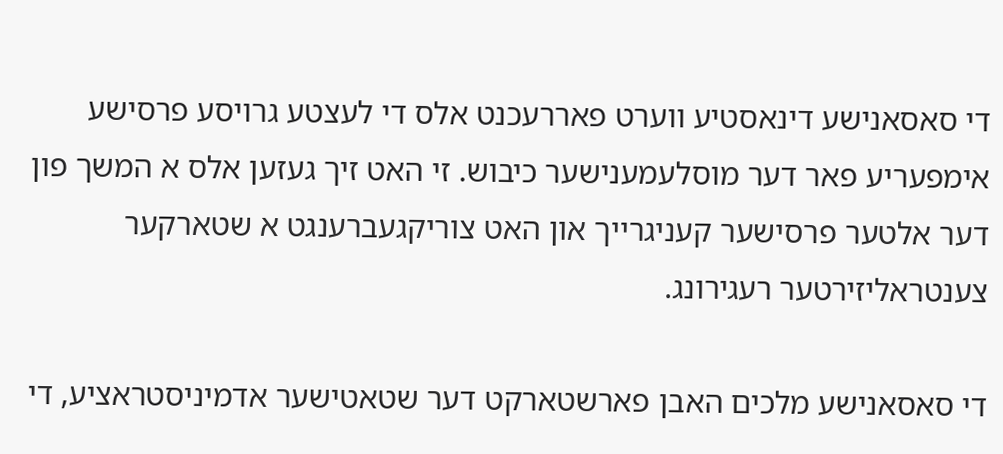די סאסאנישע דינאסטיע ווערט פאררעכנט אלס די לעצטע גרויסע פרסישע אימפעריע פאר דער מוסלעמענישער כיבוש. זי האט זיך געזען אלס א המשך פון דער אלטער פרסישער קעניגרייך און האט צוריקגעברענגט א שטארקער צענטראליזירטער רעגירונג.

די סאסאנישע מלכים האבן פארשטארקט דער שטאטישער אדמיניסטראציע, די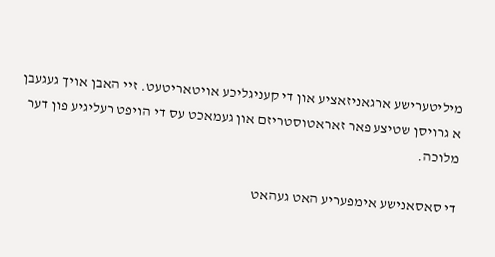מיליטערישע ארגאניזאציע און די קעניגליכע אויטאריטעט. זיי האבן אויך געגעבן א גרויסן שטיצע פאר זאראטוסטריזם און געמאכט עס די הויפט רעליגיע פון דער מלוכה.

די סאסאנישע אימפעריע האט געהאט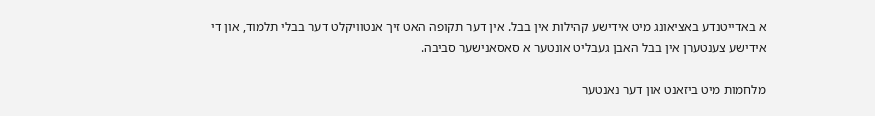א באדייטנדע באציאונג מיט אידישע קהילות אין בבל. אין דער תקופה האט זיך אנטוויקלט דער בבלי תלמוד, און די אידישע צענטערן אין בבל האבן געבליט אונטער א סאסאנישער סביבה.

מלחמות מיט ביזאנט און דער נאנטער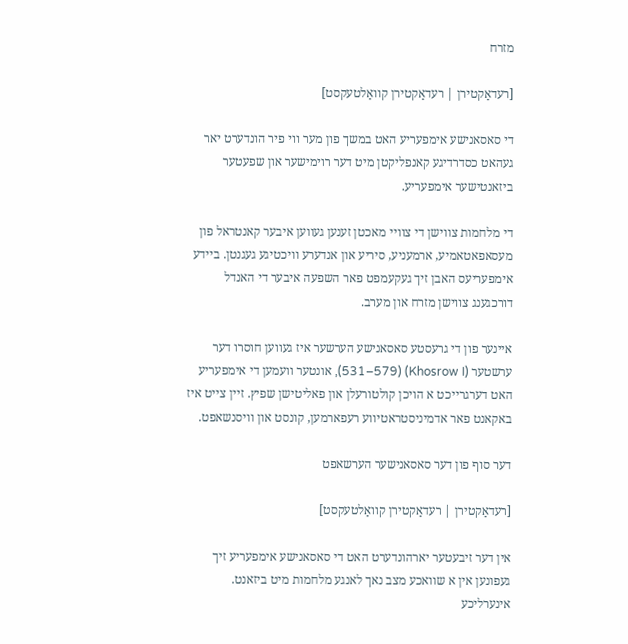מזרח

[רעדאַקטירן | רעדאַקטירן קוואַלטעקסט]

די סאסאנישע אימפעריע האט במשך פון מער ווי פיר הונדערט יאר געהאט כסדרדיגע קאנפליקטן מיט דער רוימישער און שפעטער ביזאנטישער אימפעריע.

די מלחמות צווישן די צוויי מאכטן זענען געווען איבער קאנטראל פון מעסאפאטאמיע, ארמעניע, סיריע און אנדערע וויכטיגע געגנטן. ביידע אימפעריעס האבן זיך געקעמפט פאר השפעה איבער די האנדל דורכגענג צווישן מזרח און מערב.

איינער פון די גרעסטע סאסאנישע הערשער איז געווען חוסרו דער ערשטער (Khosrow I) (531–579), אונטער וועמען די אימפעריע האט דערגרייכט א הויכן קולטורעלן און פאליטישן שפיץ. זיין צייט איז באקאנט פאר אדמיניסטראטיווע רעפארמען, קונסט און וויסנשאפט.

דער סוף פון דער סאסאנישער הערשאפט

[רעדאַקטירן | רעדאַקטירן קוואַלטעקסט]

אין דער זיבעטער יארהונדערט האט די סאסאנישע אימפעריע זיך געפונען אין א שוואכע מצב נאך לאנגע מלחמות מיט ביזאנט. אינערליכע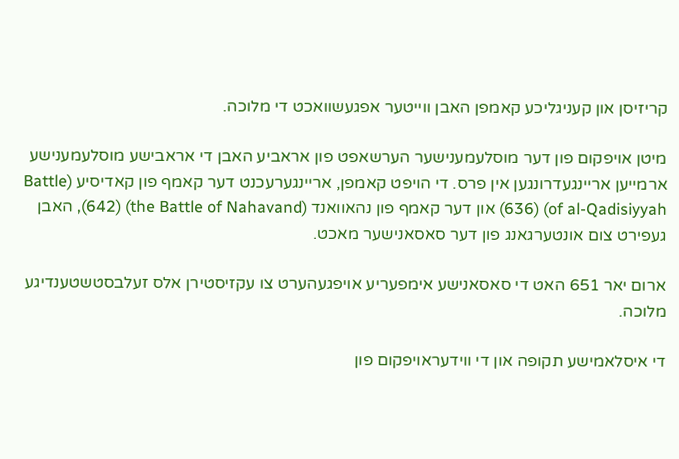קריזיסן און קעניגליכע קאמפן האבן ווייטער אפגעשוואכט די מלוכה.

מיטן אויפקום פון דער מוסלעמענישער הערשאפט פון אראביע האבן די אראבישע מוסלעמענישע ארמייען אריינגעדרונגען אין פרס. די הויפט קאמפן, אריינגערעכנט דער קאמף פון קאדיסיע (Battle of al-Qadisiyyah) (636) און דער קאמף פון נהאוואנד (the Battle of Nahavand) (642), האבן געפירט צום אונטערגאנג פון דער סאסאנישער מאכט.

ארום יאר 651 האט די סאסאנישע אימפעריע אויפגעהערט צו עקזיסטירן אלס זעלבסטשטענדיגע מלוכה.

די איסלאמישע תקופה און די ווידעראויפקום פון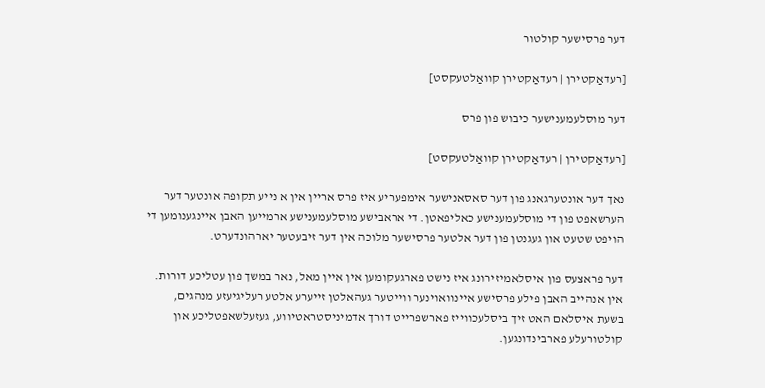דער פרסישער קולטור

[רעדאַקטירן | רעדאַקטירן קוואַלטעקסט]

דער מוסלעמענישער כיבוש פון פרס

[רעדאַקטירן | רעדאַקטירן קוואַלטעקסט]

נאך דער אונטערגאנג פון דער סאסאנישער אימפעריע איז פרס אריין אין א נייע תקופה אונטער דער הערשאפט פון די מוסלעמענישע כאליפאטן. די אראבישע מוסלעמענישע ארמייען האבן איינגענומען די הויפט שטעט און געגנטן פון דער אלטער פרסישער מלוכה אין דער זיבעטער יארהונדערט.

דער פראצעס פון איסלאמיזירונג איז נישט פארגעקומען אין איין מאל, נאר במשך פון עטליכע דורות. אין אנהייב האבן פילע פרסישע איינוואוינער ווייטער געהאלטן זייערע אלטע רעליגיעזע מנהגים, בשעת איסלאם האט זיך ביסלעכווייז פארשפרייט דורך אדמיניסטראטיווע, געזעלשאפטליכע און קולטורעלע פארבינדונגען.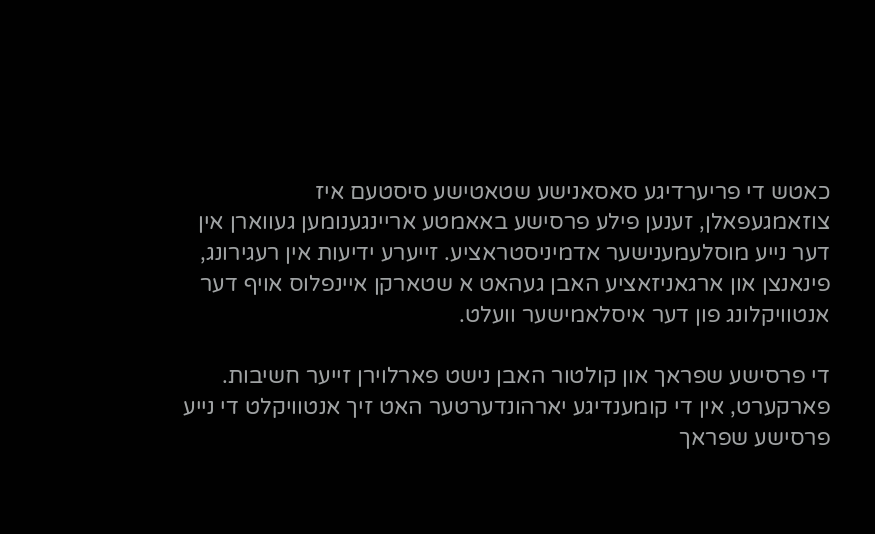כאטש די פריערדיגע סאסאנישע שטאטישע סיסטעם איז צוזאמגעפאלן, זענען פילע פרסישע באאמטע אריינגענומען געווארן אין דער נייע מוסלעמענישער אדמיניסטראציע. זייערע ידיעות אין רעגירונג, פינאנצן און ארגאניזאציע האבן געהאט א שטארקן איינפלוס אויף דער אנטוויקלונג פון דער איסלאמישער וועלט.

די פרסישע שפראך און קולטור האבן נישט פארלוירן זייער חשיבות. פארקערט, אין די קומענדיגע יארהונדערטער האט זיך אנטוויקלט די נייע פרסישע שפראך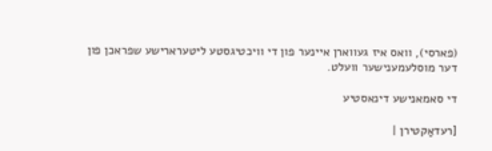(פארסי), וואס איז געווארן איינער פון די וויכטיגסטע ליטערארישע שפראכן פון דער מוסלעמענישער וועלט.

די סאמאנישע דינאסטיע

[רעדאַקטירן |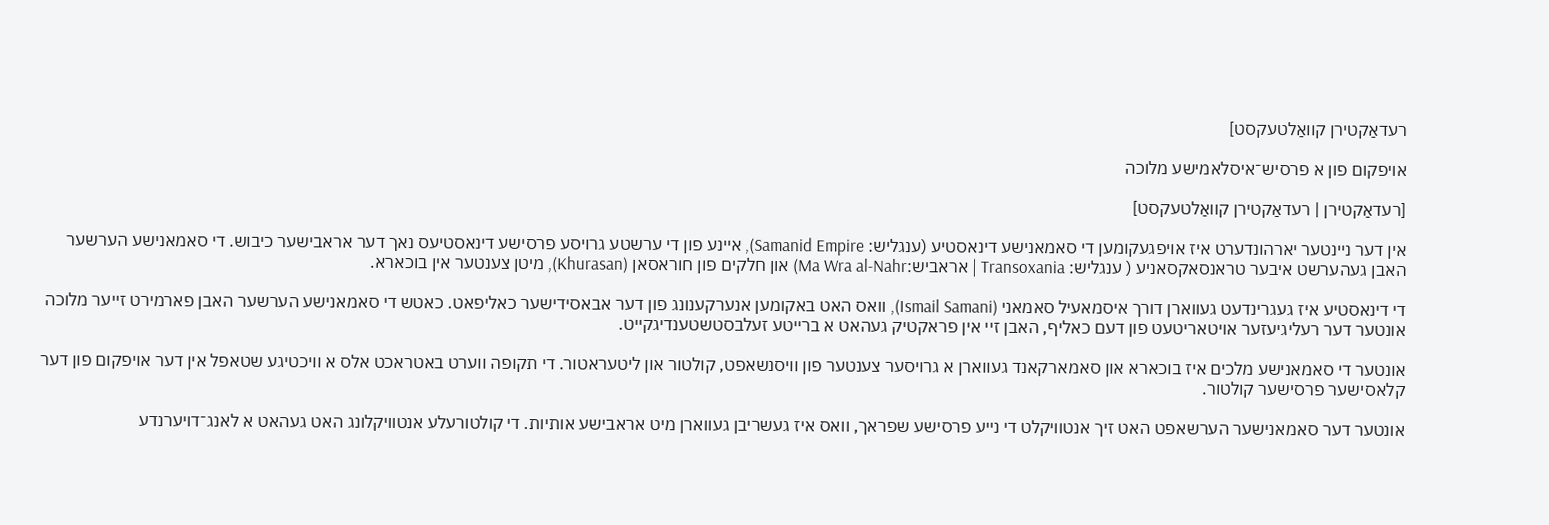רעדאַקטירן קוואַלטעקסט]

אויפקום פון א פרסיש־איסלאמישע מלוכה

[רעדאַקטירן | רעדאַקטירן קוואַלטעקסט]

אין דער ניינטער יארהונדערט איז אויפגעקומען די סאמאנישע דינאסטיע (ענגליש: Samanid Empire), איינע פון די ערשטע גרויסע פרסישע דינאסטיעס נאך דער אראבישער כיבוש. די סאמאנישע הערשער האבן געהערשט איבער טראנסאקסאניע ( ענגליש: Transoxania | אראביש:Ma Wra al-Nahr) און חלקים פון חוראסאן (Khurasan), מיטן צענטער אין בוכארא.

די דינאסטיע איז געגרינדעט געווארן דורך איסמאעיל סאמאני (Ismail Samani), וואס האט באקומען אנערקענונג פון דער אבאסידישער כאליפאט. כאטש די סאמאנישע הערשער האבן פארמירט זייער מלוכה אונטער דער רעליגיעזער אויטאריטעט פון דעם כאליף, האבן זיי אין פראקטיק געהאט א ברייטע זעלבסטשטענדיגקייט.

אונטער די סאמאנישע מלכים איז בוכארא און סאמארקאנד געווארן א גרויסער צענטער פון וויסנשאפט, קולטור און ליטעראטור. די תקופה ווערט באטראכט אלס א וויכטיגע שטאפל אין דער אויפקום פון דער קלאסישער פרסישער קולטור.

אונטער דער סאמאנישער הערשאפט האט זיך אנטוויקלט די נייע פרסישע שפראך, וואס איז געשריבן געווארן מיט אראבישע אותיות. די קולטורעלע אנטוויקלונג האט געהאט א לאנג־דויערנדע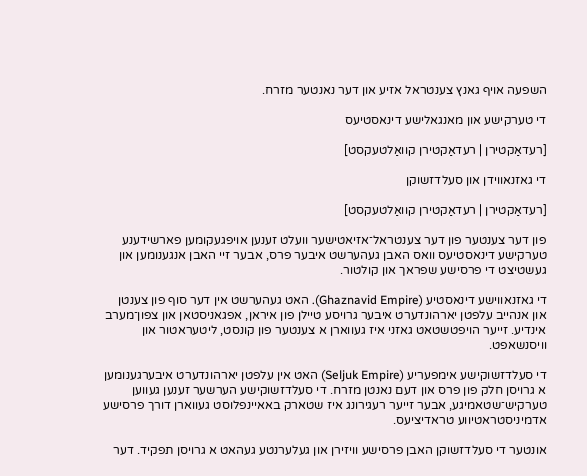השפעה אויף גאנץ צענטראל אזיע און דער נאנטער מזרח.

די טערקישע און מאנגאלישע דינאסטיעס

[רעדאַקטירן | רעדאַקטירן קוואַלטעקסט]

די גאזנאווידן און סעלדזשוקן

[רעדאַקטירן | רעדאַקטירן קוואַלטעקסט]

פון דער צענטער פון דער צענטראל־אזיאטישער וועלט זענען אויפגעקומען פארשידענע טערקישע דינאסטיעס וואס האבן געהערשט איבער פרס, אבער זיי האבן אנגענומען און געשטיצט די פרסישע שפראך און קולטור.

די גאזנאווישע דינאסטיע (Ghaznavid Empire). האט געהערשט אין דער סוף פון צענטן און אנהייב עלפטן יארהונדערט איבער גרויסע טיילן פון איראן, אפגאניסטאן און צפון־מערב אינדיע. זייער הויפטשטאט גאזני איז געווארן א צענטער פון קונסט, ליטעראטור און וויסנשאפט.

די סעלדזשוקישע אימפעריע (Seljuk Empire) האט אין עלפטן יארהונדערט איבערגענומען א גרויסן חלק פון פרס און דעם נאנטן מזרח. די סעלדזשוקישע הערשער זענען געווען טערקיש־שטאמיגע, אבער זייער רעגירונג איז שטארק באאיינפלוסט געווארן דורך פרסישע אדמיניסטראטיווע טראדיציעס.

אונטער די סעלדזשוקן האבן פרסישע וויזירן און געלערנטע געהאט א גרויסן תפקיד. דער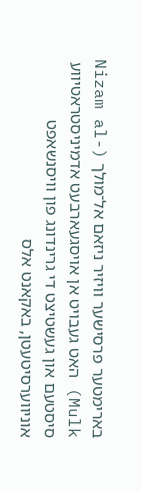בארימטער פרסישער וויזיר ניזאם אל־מולך (Nizam al-Mulk) האט געבויט אן אויסגעארבעט אדמיניסטראטיווע סיסטעם און געשטיצט די גרינדונג פון וויסנשאפט אוניווערסיטעטן, באקאנט אלס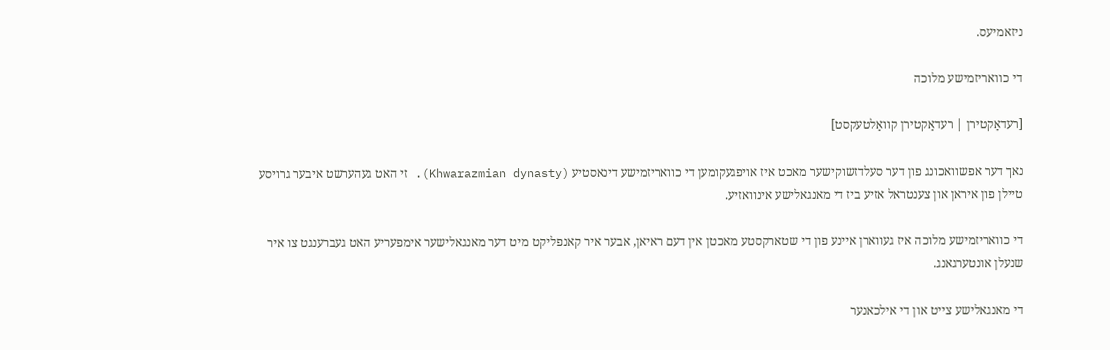ניזאמיעס.

די כוואריזמישע מלוכה

[רעדאַקטירן | רעדאַקטירן קוואַלטעקסט]

נאך דער אפשוואכונג פון דער סעלדזשוקישער מאכט איז אויפגעקומען די כוואריזמישע דינאסטיע (Khwarazmian dynasty). זי האט געהערשט איבער גרויסע טיילן פון איראן און צענטראל אזיע ביז די מאנגאלישע אינוואזיע.

די כוואריזמישע מלוכה איז געווארן איינע פון די שטארקסטע מאכטן אין דעם ראיאן, אבער איר קאנפליקט מיט דער מאנגאלישער אימפעריע האט געברענגט צו איר שנעלן אונטערגאנג.

די מאנגאלישע צייט און די אילכאנער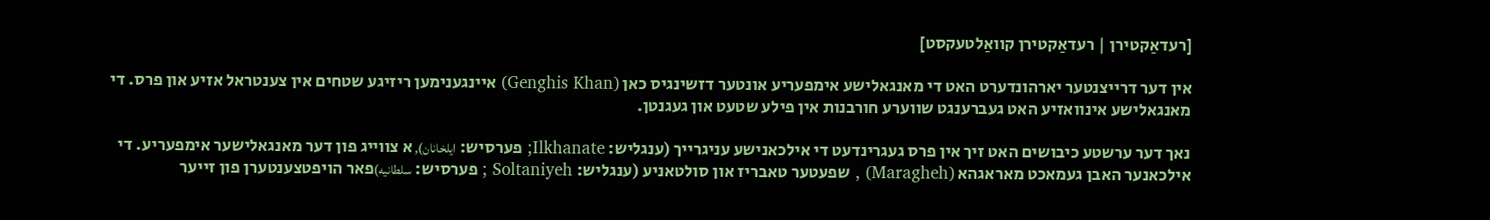[רעדאַקטירן | רעדאַקטירן קוואַלטעקסט]

אין דער דרייצנטער יארהונדערט האט די מאנגאלישע אימפעריע אונטער דזשינגיס כאן (Genghis Khan) איינגענימען ריזיגע שטחים אין צענטראל אזיע און פרס. די מאנגאלישע אינוואזיע האט געברענגט שווערע חורבנות אין פילע שטעט און געגנטן.

נאך דער ערשטע כיבושים האט זיך אין פרס געגרינדעט די אילכאנישע עניגרייך (ענגליש: Ilkhanate; פערסיש: ایلخانان), א צווייג פון דער מאנגאלישער אימפעריע. די אילכאנער האבן געמאכט מאראגהא (Maragheh) , שפעטער טאבריז און סולטאניע (ענגליש: Soltaniyeh ; פערסיש: سلطانيه)פאר הויפטצענטערן פון זייער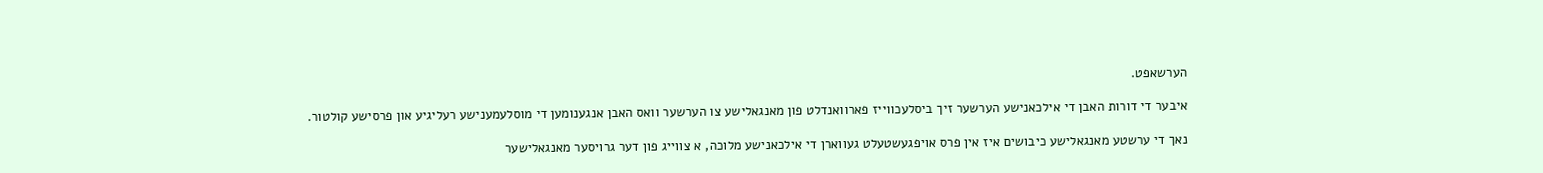הערשאפט.

איבער די דורות האבן די אילכאנישע הערשער זיך ביסלעכווייז פארוואנדלט פון מאנגאלישע צו הערשער וואס האבן אנגענומען די מוסלעמענישע רעליגיע און פרסישע קולטור.

נאך די ערשטע מאנגאלישע כיבושים איז אין פרס אויפגעשטעלט געווארן די אילכאנישע מלוכה, א צווייג פון דער גרויסער מאנגאלישער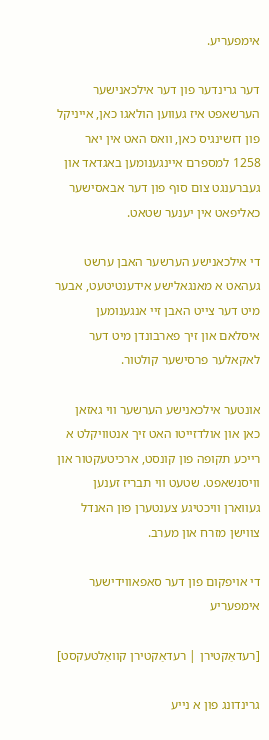אימפעריע.

דער גרינדער פון דער אילכאנישער הערשאפט איז געווען הולאגו כאן, אייניקל פון דזשינגיס כאן, וואס האט אין יאר 1258 למספרם איינגענומען באגדאד און געברענגט צום סוף פון דער אבאסישער כאליפאט אין יענער שטאט.

די אילכאנישע הערשער האבן ערשט געהאט א מאנגאלישע אידענטיטעט, אבער מיט דער צייט האבן זיי אנגענומען איסלאם און זיך פארבונדן מיט דער לאקאלער פרסישער קולטור.

אונטער אילכאנישע הערשער ווי גאזאן כאן און אולדזייטו האט זיך אנטוויקלט א רייכע תקופה פון קונסט, ארכיטעקטור און וויסנשאפט. שטעט ווי תבריז זענען געווארן וויכטיגע צענטערן פון האנדל צווישן מזרח און מערב.

די אויפקום פון דער סאפאווידישער אימפעריע

[רעדאַקטירן | רעדאַקטירן קוואַלטעקסט]

גרינדונג פון א נייע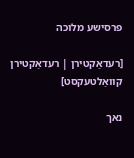פרסישע מלוכה

[רעדאַקטירן | רעדאַקטירן קוואַלטעקסט]

נאך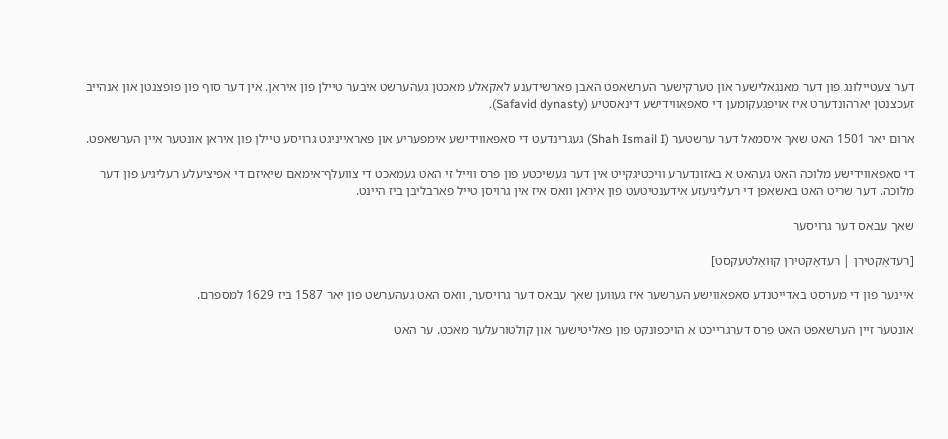דער צעטיילונג פון דער מאנגאלישער און טערקישער הערשאפט האבן פארשידענע לאקאלע מאכטן געהערשט איבער טיילן פון איראן. אין דער סוף פון פופצנטן און אנהייב זעכצנטן יארהונדערט איז אויפגעקומען די סאפאווידישע דינאסטיע (Safavid dynasty).

ארום יאר 1501 האט שאך איסמאל דער ערשטער (Shah Ismail I) געגרינדעט די סאפאווידישע אימפעריע און פאראייניגט גרויסע טיילן פון איראן אונטער איין הערשאפט.

די סאפאווידישע מלוכה האט געהאט א באזונדערע וויכטיגקייט אין דער געשיכטע פון פרס ווייל זי האט געמאכט די צוועלף־אימאם שיאיזם די אפיציעלע רעליגיע פון דער מלוכה. דער שריט האט באשאפן די רעליגיעזע אידענטיטעט פון איראן וואס איז אין גרויסן טייל פארבליבן ביז היינט.

שאך עבאס דער גרויסער

[רעדאַקטירן | רעדאַקטירן קוואַלטעקסט]

איינער פון די מערסט באדייטנדע סאפאווישע הערשער איז געווען שאך עבאס דער גרויסער, וואס האט געהערשט פון יאר 1587 ביז 1629 למספרם.

אונטער זיין הערשאפט האט פרס דערגרייכט א הויכפונקט פון פאליטישער און קולטורעלער מאכט. ער האט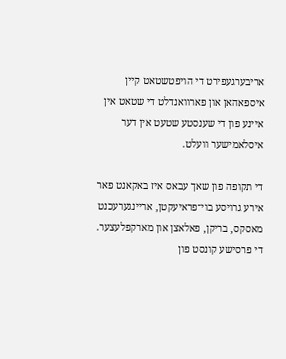אריבערגעפירט די הויפטשטאט קיין איספאהאן און פארוואנדלט די שטאט אין איינע פון די שענסטע שטעט אין דער איסלאמישער וועלט.

די תקופה פון שאך עבאס איז באקאנט פאר אירע גרויסע בוי־פראיעקטן, אריינגערעכנט מאסקס, בריקן, פאלאצן און מארקפלעצער. די פרסישע קונסט פון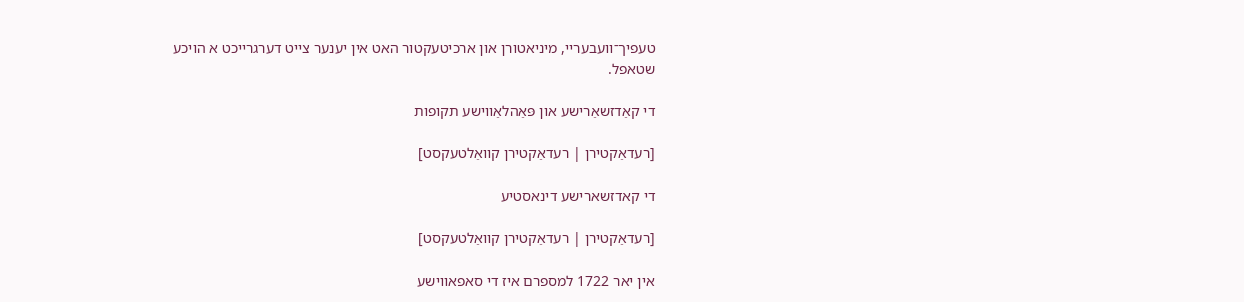טעפיך־וועבעריי, מיניאטורן און ארכיטעקטור האט אין יענער צייט דערגרייכט א הויכע שטאפל.

די קאַדזשאַרישע און פּאַהלאַווישע תקופות

[רעדאַקטירן | רעדאַקטירן קוואַלטעקסט]

די קאדזשארישע דינאסטיע

[רעדאַקטירן | רעדאַקטירן קוואַלטעקסט]

אין יאר 1722 למספרם איז די סאפאווישע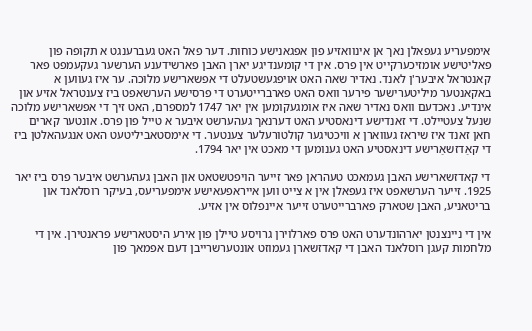אימפעריע געפאלן נאך אן אינוואזיע פון אפגאנישע כוחות. דער פאל האט געברענגט א תקופה פון פאליטישע אומזיכערקייט אין פרס. אין די קומענדיגע יארן האבן פארשידענע הערשער געקעמפט פאר קאנטראל איבער'ן לאנד. נאדיר שאה האט אויפגעשטעלט די אפשארישע מלוכה. ער איז געווען א באקאנטער מיליטערישער פירער וואס האט פארברייטערט די פרסישע הערשאפט ביז צענטראל אזיע און אינדיע. נאכדעם וואס נאדיר שאה איז אומגעקומען אין יאר 1747 למספרם, האט זיך די אפשארישע מלוכה שנעל צעטיילט. די זאנדישע דינאסטיע האט דערנאך געהערשט איבער א טייל פון פרס. אונטער קארים חאן זאנד איז שיראז געווארן א וויכטיגער קולטורעלער צענטער. די אימסטאביליטעט האט אנגעהאלטן ביז די קאַדזשאַרישע דינאסטיע האט גענומען די מאכט אין יאר 1794.

די קאדזשארישע האבן געמאכט טעהראן פאר זייער הויפטשטאט און האבן געהערשט איבער פרס ביז יאר 1925. זייער הערשאפט איז געפאלן אין א צייט ווען אייראפעאישע אימפעריעס, בעיקר רוסלאנד און בריטאניע, האבן שטארק פארברייטערט זייער איינפלוס אין אזיע.

אין די ניינצנטן יארהונדערט האט פרס פארלוירן גרויסע טיילן פון אירע היסטארישע פראנטירן. אין די מלחמות קעגן רוסלאנד האבן די קאדזשארן געמוזט אונטערשרייבן דעם אפמאך פון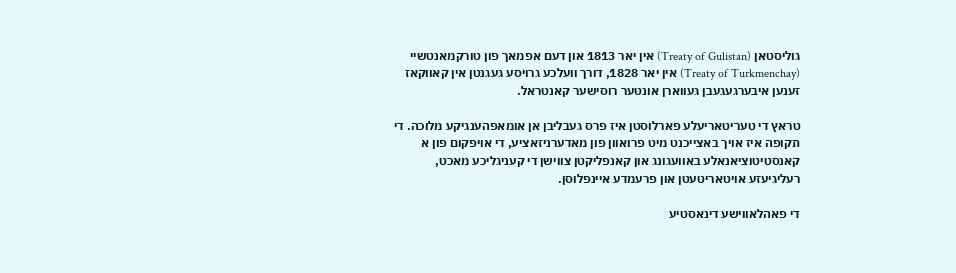גוליסטאן (Treaty of Gulistan) אין יאר 1813 און דעם אפמאך פון טורקמאנטשיי (Treaty of Turkmenchay) אין יאר 1828, דורך וועלכע גרויסע געגנטן אין קאווקאז זענען איבערגעגעבן געווארן אונטער רוסישער קאנטראל.

טראץ די טעריטאריעלע פארלוסטן איז פרס געבליבן אן אומאפהענגיקע מלוכה. די תקופה איז אויך באצייכנט מיט פרואוון פון מאדערניזאציע, די אויפקום פון א קאנסטיטוציאנאלע באוועגונג און קאנפליקטן צווישן די קעניגליכע מאכט, רעליגיעזע אויטאריטעטן און פרעמדע איינפלוסן.

די פאהלאווישע דינאסטיע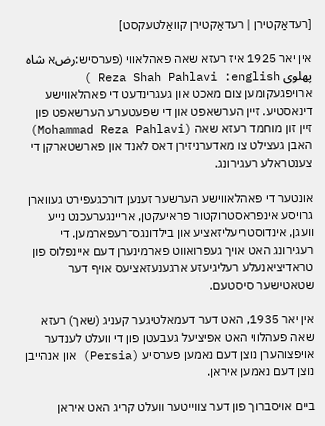[רעדאַקטירן | רעדאַקטירן קוואַלטעקסט]

אין יאר 1925 איז רעזא שאה פאהלאווי (פערסיש:رضא شاه پهلوی Reza Shah Pahlavi :english ) ארויפגעקומען צום מאכט און געגרינדעט די פאהלאווישע דינאסטיע. זיין הערשאפט און די שפעטערע הערשאפט פון זיין זון מוחמד רעזא שאה (Mohammad Reza Pahlavi) האבן געצילט צו מאדערניזירן דאס לאנד און פארשטארקן די צענטראלע רעגירונג.

אונטער די פאהלאווישע הערשער זענען דורכגעפירט געווארן גרויסע אינפראסטרוקטור פראיעקטן, אריינגערעכנט נייע וועגן, אינדוסטריעליזאציע און בילדונגס־רעפארמען. די רעגירונג האט אויך געפרואווט פארמינערן דעם איינפלוס פון טראדיציאנעלע רעליגיעזע ארגענעזאציעס אויף דער שטאטישער סיסטעם.

אין יאר 1935, האט דער דעמאלטיגער קעניג (שאך) רעזא שאה פעהלווי האט אפיציעל געבעטן פון די וועלט לענדער אויפצוהערן נוצן דעם נאמען פערסיע (Persia) און אנהייבן נוצן דעם נאמען איראן.

ביים אויסברוך פון דער צווייטער וועלט קריג האט איראן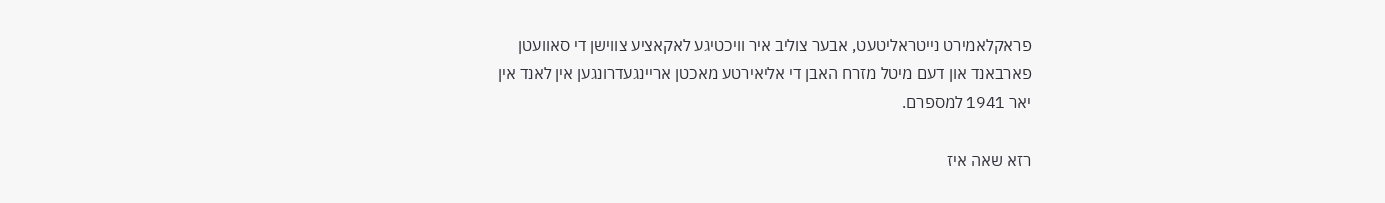פראקלאמירט נייטראליטעט, אבער צוליב איר וויכטיגע לאקאציע צווישן די סאוועטן פארבאנד און דעם מיטל מזרח האבן די אליאירטע מאכטן אריינגעדרונגען אין לאנד אין יאר 1941 למספרם.

רזא שאה איז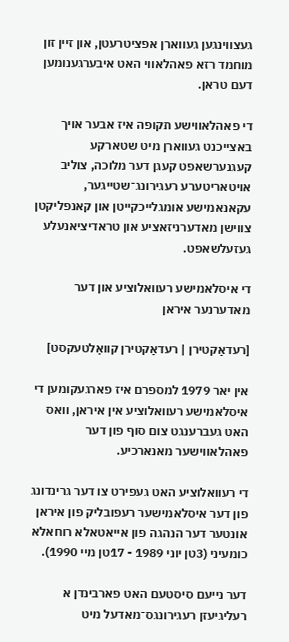געצווינגען געווארן אפציטרעטן, און זיין זון מוחמד רזא פאהלאווי האט איבערגענומען דעם טראן.

די פאהלאווישע תקופה איז אבער אויך באצייכנט געווארן מיט שטארקע קעגנערשאפט קעגן דער מלוכה, צוליב אויטאריטערע רעגירונג־שטייגער, עקאנאמישע אומגלייכקייטן און קאנפליקטן צווישן מאדערניזאציע און טראדיציאנעלע געזעלשאפט.

די איסלאמישע רעוואלוציע און דער מאדערנער איראן

[רעדאַקטירן | רעדאַקטירן קוואַלטעקסט]

אין יאר 1979 למספרם איז פארגעקומען די איסלאמישע רעוואלוציע אין איראן, וואס האט געברענגט צום סוף פון דער פאהלאווישער מאנארכיע.

די רעוואלוציע האט געפירט צו דער גרינדונג פון דער איסלאמישער רעפובליק פון איראן אונטער דער הנהגה פון אייאטאלא רוחאלא כומעיני (3טן יוני 1989 - 17טן מיי 1990).

דער נייעם סיסטעם האט פארבינדן א רעליגיעזן רעגירונגס־מאדעל מיט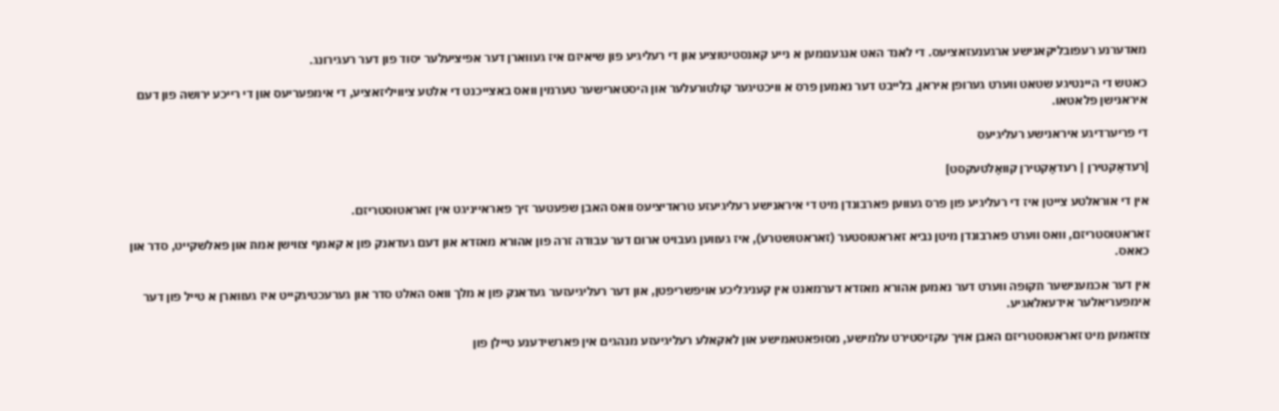מאדערנע רעפובליקאנישע ארגענעזאציעס. די לאנד האט אנגענומען א נייע קאנסטיטוציע און די רעליגיע פון שיאיזם איז געווארן דער אפיציעלער יסוד פון דער רעגירונג.

כאטש די היינטיגע שטאט ווערט גערופן איראן, בלייבט דער נאמען פרס א וויכטיגער קולטורעלער און היסטארישער טערמין וואס באצייכנט די אלטע ציוויליזאציע, די אימפעריעס און די רייכע ירושה פון דעם איראנישן פלאטאו.

די פריערדיגע איראנישע רעליגיעס

[רעדאַקטירן | רעדאַקטירן קוואַלטעקסט]

אין די אוראלטע צייטן איז די רעליגיע פון פרס געווען פארבונדן מיט די איראנישע רעליגיעזע טראדיציעס וואס האבן שפעטער זיך פאראייניגט אין זאראטוסטריזם.

זאראטוסטריזם, וואס ווערט פארבונדן מיטן נביא זאראטוסטער (זאראטושטרע), איז געווען געבויט ארום דער עבודה זרה פון אהורא מאזדא און דעם געדאנק פון א קאמף צווישן אמת און פאלשקייט, סדר און כאאס.

אין דער אכמענישער תקופה ווערט דער נאמען אהורא מאזדא דערמאנט אין קעניגליכע אויפשריפטן, און דער רעליגיעזער געדאנק פון א מלך וואס האלט סדר און גערעכטיגקייט איז געווארן א טייל פון דער אימפעריאלער אידעאלאגיע.

צוזאמען מיט זאראטוסטריזם האבן אויך עקזיסטירט עלמישע, מסופאטאמישע און לאקאלע רעליגיעזע מנהגים אין פארשידענע טיילן פון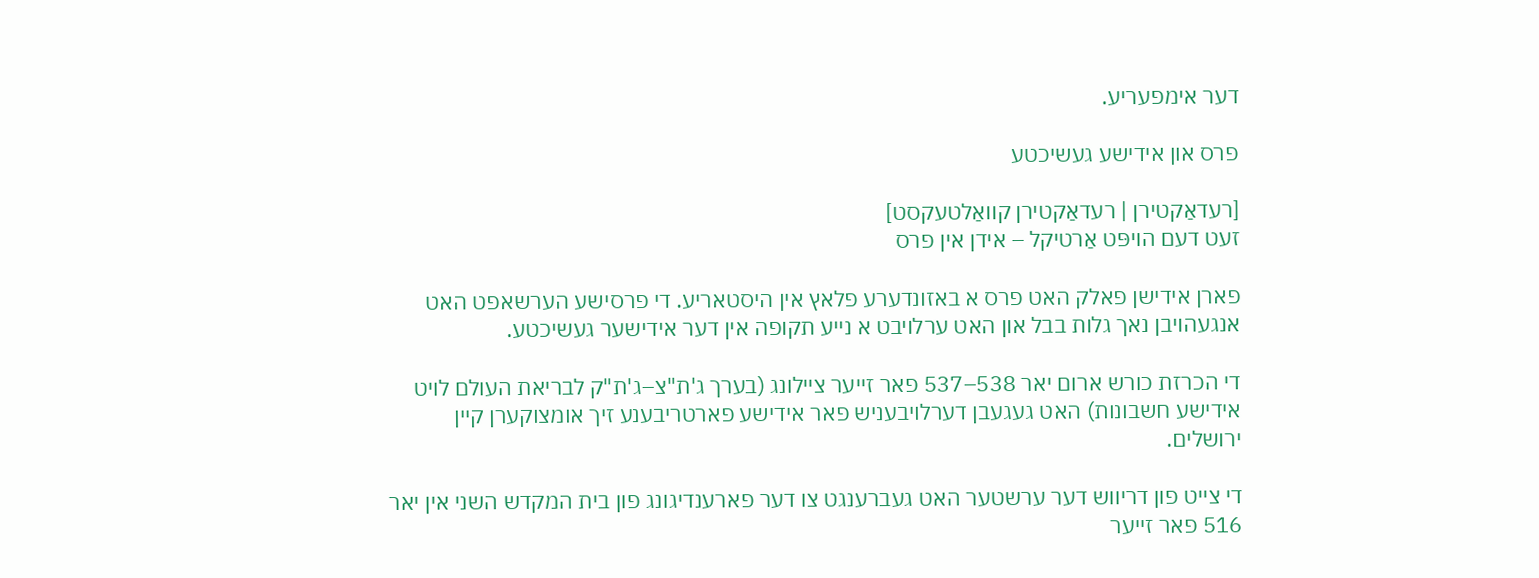דער אימפעריע.

פרס און אידישע געשיכטע

[רעדאַקטירן | רעדאַקטירן קוואַלטעקסט]
זעט דעם הויפּט אַרטיקל – אידן אין פרס

פארן אידישן פאלק האט פרס א באזונדערע פלאץ אין היסטאריע. די פרסישע הערשאפט האט אנגעהויבן נאך גלות בבל און האט ערלויבט א נייע תקופה אין דער אידישער געשיכטע.

די הכרזת כורש ארום יאר 538–537 פאר זייער ציילונג (בערך ג'ת"צ–ג'ת"ק לבריאת העולם לויט אידישע חשבונות) האט געגעבן דערלויבעניש פאר אידישע פארטריבענע זיך אומצוקערן קיין ירושלים.

די צייט פון דריווש דער ערשטער האט געברענגט צו דער פארענדיגונג פון בית המקדש השני אין יאר 516 פאר זייער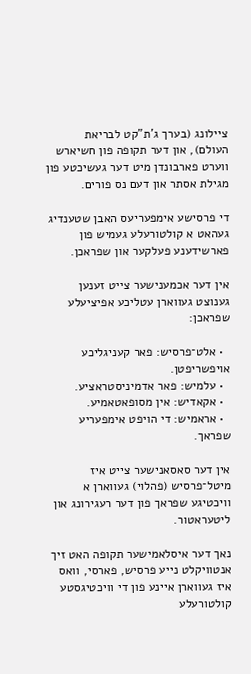ציילונג (בערך ג'ת"קט לבריאת העולם), און דער תקופה פון חשיארש ווערט פארבונדן מיט דער געשיכטע פון מגילת אסתר און דעם נס פורים.

די פרסישע אימפעריעס האבן שטענדיג געהאט א קולטורעלע געמיש פון פארשידענע פעלקער און שפראכן.

אין דער אכמענישער צייט זענען גענוצט געווארן עטליכע אפיציעלע שפראכן:

  • אלט־פרסיש: פאר קעניגליכע אויפשריפטן.
  • עלמיש: פאר אדמיניסטראציע.
  • אקאדיש: אין מסופאטאמיע.
  • אראמיש: די הויפט אימפעריע שפראך.

אין דער סאסאנישער צייט איז מיטל־פרסיש (פהלוי) געווארן א וויכטיגע שפראך פון דער רעגירונג און ליטעראטור.

נאך דער איסלאמישער תקופה האט זיך אנטוויקלט נייע פרסיש, פארסי, וואס איז געווארן איינע פון די וויכטיגסטע קולטורעלע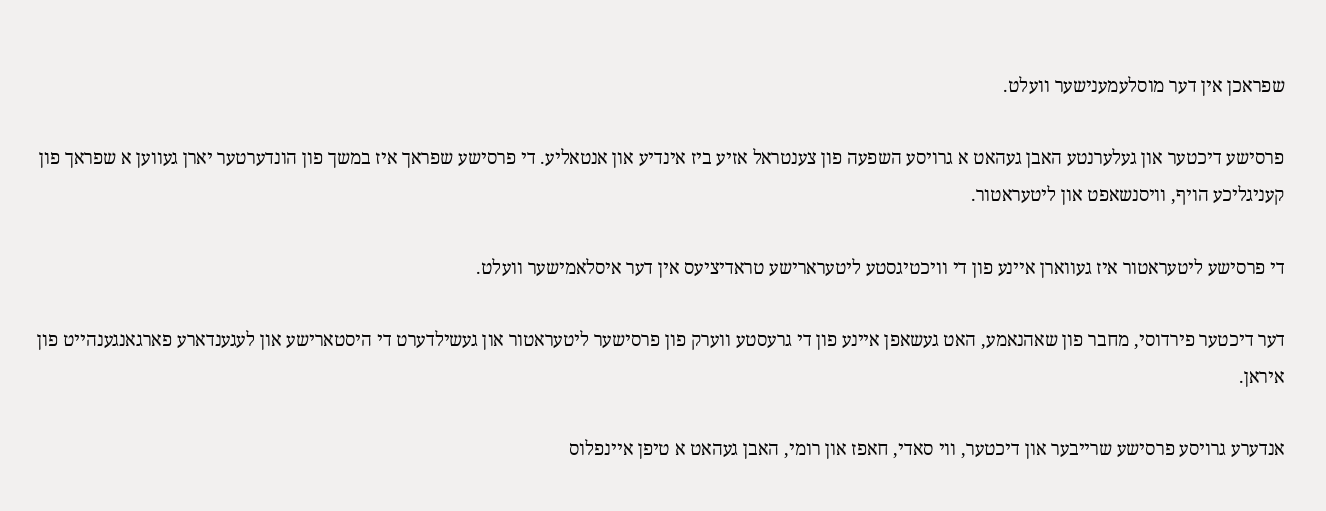שפראכן אין דער מוסלעמענישער וועלט.

פרסישע דיכטער און געלערנטע האבן געהאט א גרויסע השפעה פון צענטראל אזיע ביז אינדיע און אנטאליע. די פרסישע שפראך איז במשך פון הונדערטער יארן געווען א שפראך פון קעניגליכע הויף, וויסנשאפט און ליטעראטור.

די פרסישע ליטעראטור איז געווארן איינע פון די וויכטיגסטע ליטערארישע טראדיציעס אין דער איסלאמישער וועלט.

דער דיכטער פירדוסי, מחבר פון שאהנאמע, האט געשאפן איינע פון די גרעסטע ווערק פון פרסישער ליטעראטור און געשילדערט די היסטארישע און לעגענדארע פארגאנגענהייט פון איראן.

אנדערע גרויסע פרסישע שרייבער און דיכטער, ווי סאדי, חאפז און רומי, האבן געהאט א טיפן איינפלוס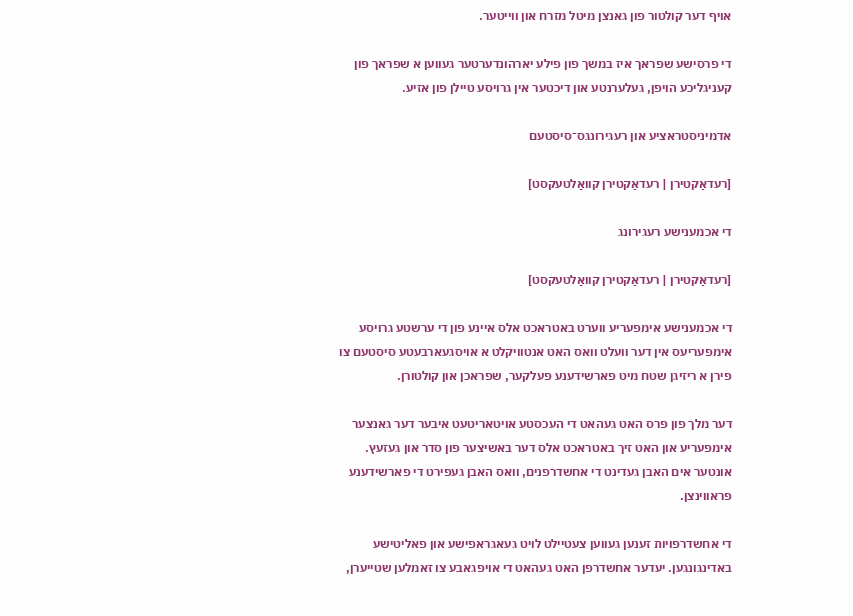אויף דער קולטור פון גאנצן מיטל מזרח און ווייטער.

די פרסישע שפראך איז במשך פון פילע יארהונדערטער געווען א שפראך פון קעניגליכע הויפן, געלערנטע און דיכטער אין גרויסע טיילן פון אזיע.

אדמיניסטראציע און רעגירונגס־סיסטעם

[רעדאַקטירן | רעדאַקטירן קוואַלטעקסט]

די אכמענישע רעגירונג

[רעדאַקטירן | רעדאַקטירן קוואַלטעקסט]

די אכמענישע אימפעריע ווערט באטראכט אלס איינע פון די ערשטע גרויסע אימפעריעס אין דער וועלט וואס האט אנטוויקלט א אויסגעארבעטע סיסטעם צו פירן א ריזיגן שטח מיט פארשידענע פעלקער, שפראכן און קולטורן.

דער מלך פון פרס האט געהאט די העכסטע אויטאריטעט איבער דער גאנצער אימפעריע און האט זיך באטראכט אלס דער באשיצער פון סדר און געזעץ. אונטער אים האבן געדינט די אחשדרפנים, וואס האבן געפירט די פארשידענע פראווינצן.

די אחשדרפויות זענען געווען צעטיילט לויט געאגראפישע און פאליטישע באדינגונגען. יעדער אחשדרפן האט געהאט די אויפגאבע צו זאמלען שטייערן,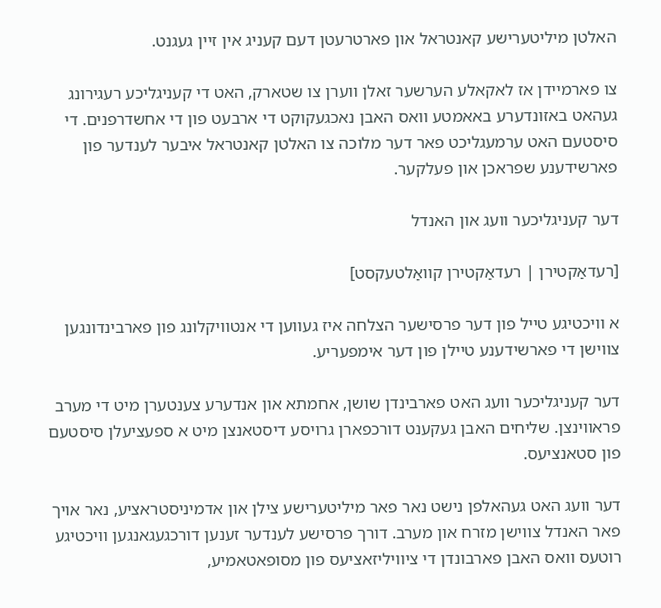האלטן מיליטערישע קאנטראל און פארטרעטן דעם קעניג אין זיין געגנט.

צו פארמיידן אז לאקאלע הערשער זאלן ווערן צו שטארק, האט די קעניגליכע רעגירונג געהאט באזונדערע באאמטע וואס האבן נאכגעקוקט די ארבעט פון די אחשדרפנים. די סיסטעם האט ערמעגליכט פאר דער מלוכה צו האלטן קאנטראל איבער לענדער פון פארשידענע שפראכן און פעלקער.

דער קעניגליכער וועג און האנדל

[רעדאַקטירן | רעדאַקטירן קוואַלטעקסט]

א וויכטיגע טייל פון דער פרסישער הצלחה איז געווען די אנטוויקלונג פון פארבינדונגען צווישן די פארשידענע טיילן פון דער אימפעריע.

דער קעניגליכער וועג האט פארבינדן שושן, אחמתא און אנדערע צענטערן מיט די מערב פראווינצן. שליחים האבן געקענט דורכפארן גרויסע דיסטאנצן מיט א ספעציעלן סיסטעם פון סטאנציעס.

דער וועג האט געהאלפן נישט נאר פאר מיליטערישע צילן און אדמיניסטראציע, נאר אויך פאר האנדל צווישן מזרח און מערב. דורך פרסישע לענדער זענען דורכגעגאנגען וויכטיגע רוטעס וואס האבן פארבונדן די ציוויליזאציעס פון מסופאטאמיע,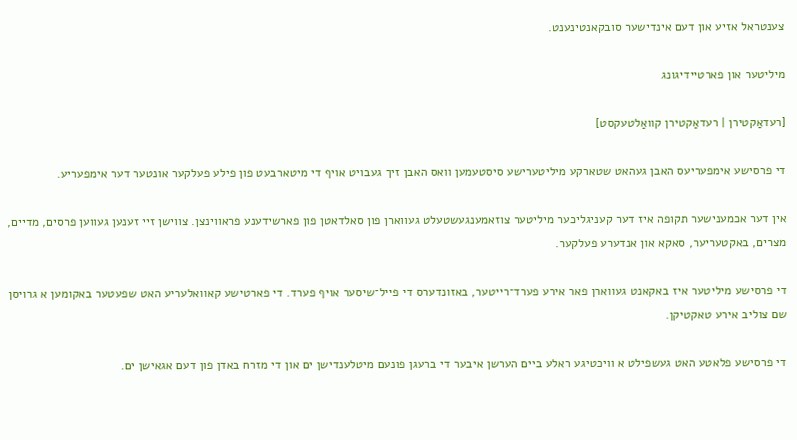צענטראל אזיע און דעם אינדישער סובקאנטינענט.

מיליטער און פארטיידיגונג

[רעדאַקטירן | רעדאַקטירן קוואַלטעקסט]

די פרסישע אימפעריעס האבן געהאט שטארקע מיליטערישע סיסטעמען וואס האבן זיך געבויט אויף די מיטארבעט פון פילע פעלקער אונטער דער אימפעריע.

אין דער אכמענישער תקופה איז דער קעניגליכער מיליטער צוזאמענגעשטעלט געווארן פון סאלדאטן פון פארשידענע פראווינצן. צווישן זיי זענען געווען פרסים, מדיים, מצרים, באקטעריער, סאקא און אנדערע פעלקער.

די פרסישע מיליטער איז באקאנט געווארן פאר אירע פערד־רייטער, באזונדערס די פייל־שיסער אויף פערד. די פארטישע קאוואלעריע האט שפעטער באקומען א גרויסן שם צוליב אירע טאקטיקן.

די פרסישע פלאטע האט געשפילט א וויכטיגע ראלע ביים הערשן איבער די ברעגן פונעם מיטלענדישן ים און די מזרח באדן פון דעם אגאישן ים.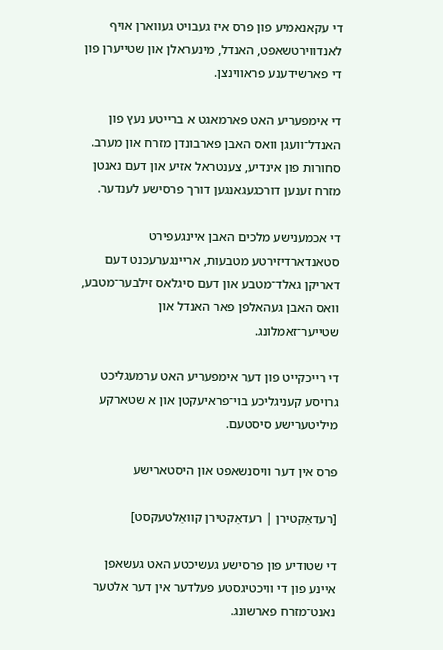די עקאנאמיע פון פרס איז געבויט געווארן אויף לאנדווירטשאפט, האנדל, מינעראלן און שטייערן פון די פארשידענע פראווינצן.

די אימפעריע האט פארמאגט א ברייטע נעץ פון האנדל־וועגן וואס האבן פארבונדן מזרח און מערב. סחורות פון אינדיע, צענטראל אזיע און דעם נאנטן מזרח זענען דורכגעגאנגען דורך פרסישע לענדער.

די אכמענישע מלכים האבן איינגעפירט סטאנדארדיזירטע מטבעות, אריינגערעכנט דעם דאריקן גאלד־מטבע און דעם סיגלאס זילבער־מטבע, וואס האבן געהאלפן פאר האנדל און שטייער־זאמלונג.

די רייכקייט פון דער אימפעריע האט ערמעגליכט גרויסע קעניגליכע בוי־פראיעקטן און א שטארקע מיליטערישע סיסטעם.

פרס אין דער וויסנשאפט און היסטארישע

[רעדאַקטירן | רעדאַקטירן קוואַלטעקסט]

די שטודיע פון פרסישע געשיכטע האט געשאפן איינע פון די וויכטיגסטע פעלדער אין דער אלטער נאנט־מזרח פארשונג.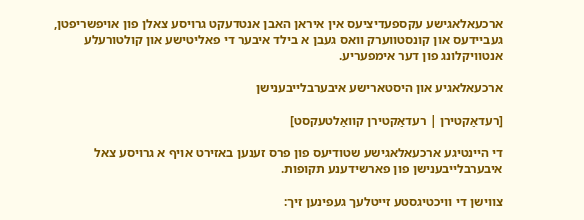ארכעאלאגישע עקספעדיציעס אין איראן האבן אנטדעקט גרויסע צאלן פון אויפשריפטן, געביידעס און קונסטווערק וואס געבן א בילד איבער די פאליטישע און קולטורעלע אנטוויקלונג פון דער אימפעריע.

ארכעאלאגיע און היסטארישע איבערבלייבענישן

[רעדאַקטירן | רעדאַקטירן קוואַלטעקסט]

די היינטיגע ארכעאלאגישע שטודיעס פון פרס זענען באזירט אויף א גרויסע צאל איבערבלייבענישן פון פארשידענע תקופות.

צווישן די וויכטיגסטע זייטלעך געפינען זיך: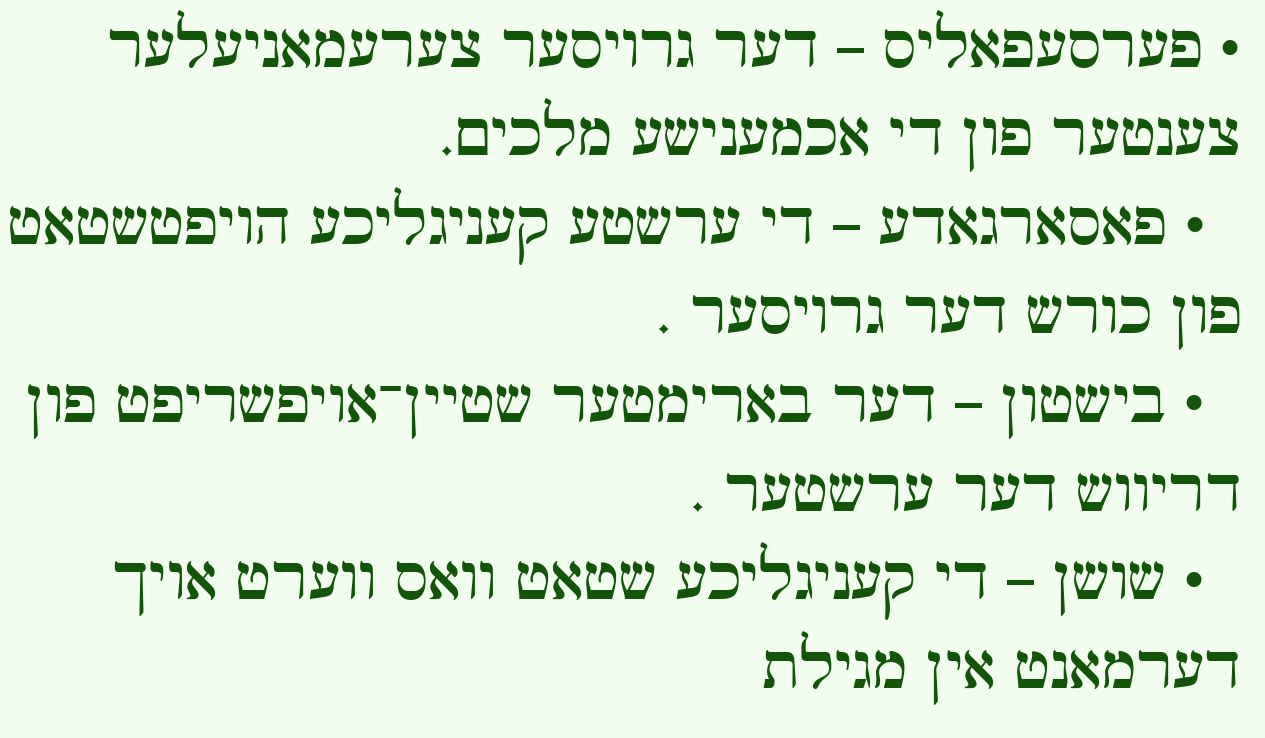• פערסעפאליס – דער גרויסער צערעמאניעלער צענטער פון די אכמענישע מלכים.
  • פאסארגאדע – די ערשטע קעניגליכע הויפטשטאט פון כורש דער גרויסער .
  • בישטון – דער בארימטער שטיין־אויפשריפט פון דריווש דער ערשטער .
  • שושן – די קעניגליכע שטאט וואס ווערט אויך דערמאנט אין מגילת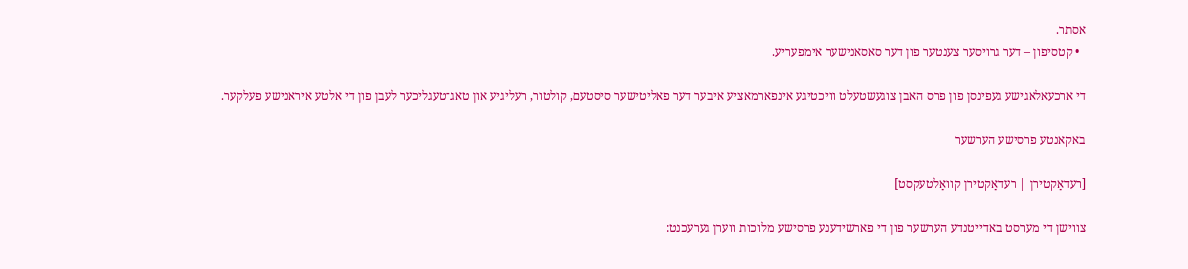אסתר.
  • קטסיפון – דער גרויסער צענטער פון דער סאסאנישער אימפעריע.

די ארכעאלאגישע געפינסן פון פרס האבן צוגעשטעלט וויכטיגע אינפארמאציע איבער דער פאליטישער סיסטעם, קולטור, רעליגיע און טאג־טעגליכער לעבן פון די אלטע איראנישע פעלקער.

באקאנטע פרסישע הערשער

[רעדאַקטירן | רעדאַקטירן קוואַלטעקסט]

צווישן די מערסט באדייטנדע הערשער פון די פארשידענע פרסישע מלוכות ווערן גערעכנט: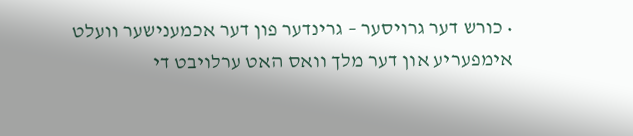• כורש דער גרויסער – גרינדער פון דער אכמענישער וועלט אימפעריע און דער מלך וואס האט ערלויבט די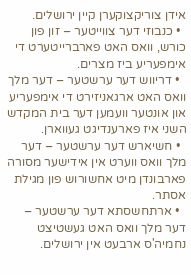אידן צוריקצוקערן קיין ירושלים.
  • כנבוזי דער צווייטער – זון פון כורש, וואס האט פארברייטערט די אימפעריע ביז מצרים.
  • דריווש דער ערשטער – דער מלך וואס האט ארגאניזירט די אימפעריע און אונטער וועמען דער בית המקדש השני איז פארענדיגט געווארן.
  • חשיארש דער ערשטער – דער מלך וואס ווערט אין אידישער מסורה פארבונדן מיט אחשורוש פון מגילת אסתר.
  • ארתחשסתא דער ערשטער – דער מלך וואס האט געשטיצט נחמיה'ס ארבעט אין ירושלים.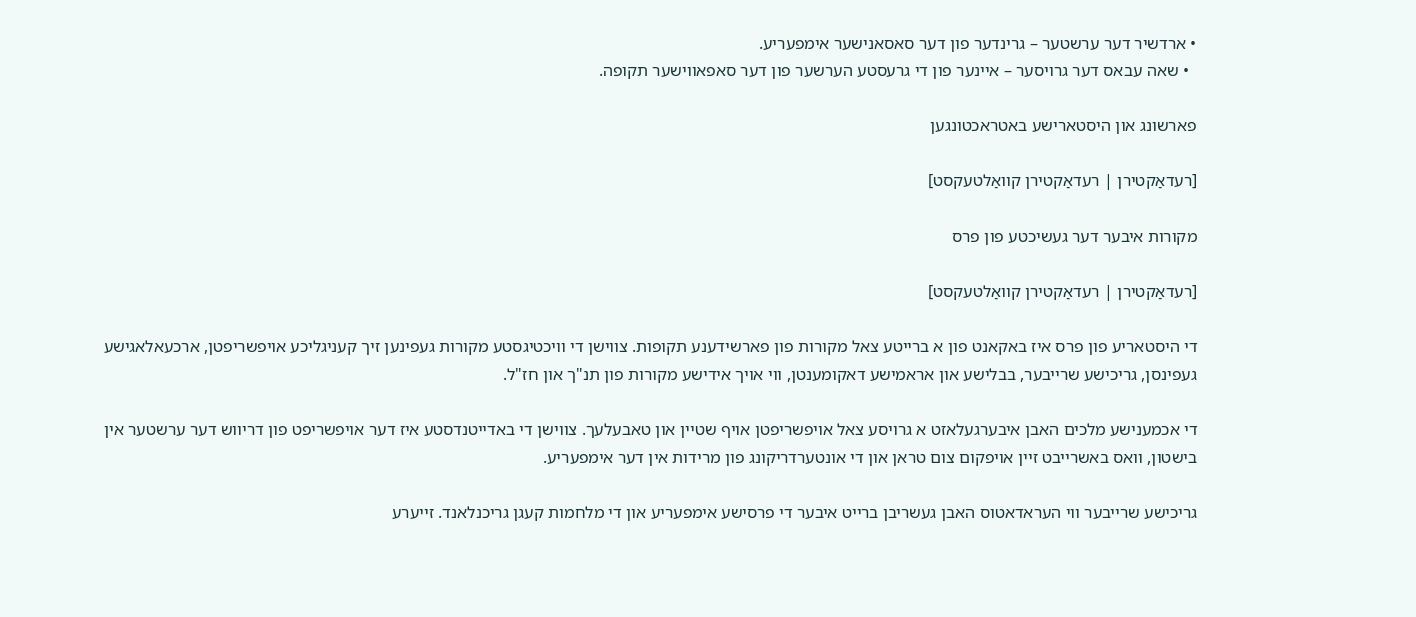• ארדשיר דער ערשטער – גרינדער פון דער סאסאנישער אימפעריע.
  • שאה עבאס דער גרויסער – איינער פון די גרעסטע הערשער פון דער סאפאווישער תקופה.

פארשונג און היסטארישע באטראכטונגען

[רעדאַקטירן | רעדאַקטירן קוואַלטעקסט]

מקורות איבער דער געשיכטע פון פרס

[רעדאַקטירן | רעדאַקטירן קוואַלטעקסט]

די היסטאריע פון פרס איז באקאנט פון א ברייטע צאל מקורות פון פארשידענע תקופות. צווישן די וויכטיגסטע מקורות געפינען זיך קעניגליכע אויפשריפטן, ארכעאלאגישע געפינסן, גריכישע שרייבער, בבלישע און אראמישע דאקומענטן, ווי אויך אידישע מקורות פון תנ"ך און חז"ל.

די אכמענישע מלכים האבן איבערגעלאזט א גרויסע צאל אויפשריפטן אויף שטיין און טאבעלעך. צווישן די באדייטנדסטע איז דער אויפשריפט פון דריווש דער ערשטער אין בישטון, וואס באשרייבט זיין אויפקום צום טראן און די אונטערדריקונג פון מרידות אין דער אימפעריע.

גריכישע שרייבער ווי העראדאטוס האבן געשריבן ברייט איבער די פרסישע אימפעריע און די מלחמות קעגן גריכנלאנד. זייערע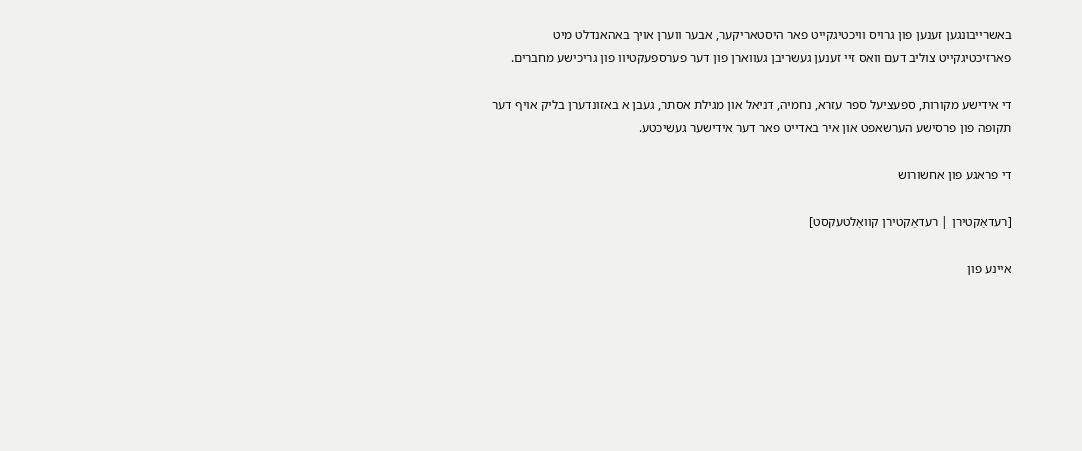באשרייבונגען זענען פון גרויס וויכטיגקייט פאר היסטאריקער, אבער ווערן אויך באהאנדלט מיט פארזיכטיגקייט צוליב דעם וואס זיי זענען געשריבן געווארן פון דער פערספעקטיוו פון גריכישע מחברים.

די אידישע מקורות, ספעציעל ספר עזרא, נחמיה, דניאל און מגילת אסתר, געבן א באזונדערן בליק אויף דער תקופה פון פרסישע הערשאפט און איר באדייט פאר דער אידישער געשיכטע.

די פראגע פון אחשורוש

[רעדאַקטירן | רעדאַקטירן קוואַלטעקסט]

איינע פון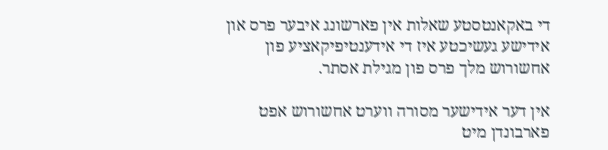די באקאנטסטע שאלות אין פארשונג איבער פרס און אידישע געשיכטע איז די אידענטיפיקאציע פון אחשורוש מלך פרס פון מגילת אסתר.

אין דער אידישער מסורה ווערט אחשורוש אפט פארבונדן מיט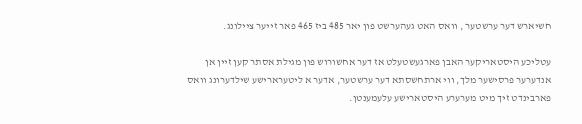חשיארש דער ערשטער , וואס האט געהערשט פון יאר 485 ביז 465 פאר זייער ציילונג.

עטליכע היסטאריקער האבן פארגעשטעלט אז דער אחשורוש פון מגילת אסתר קען זיין אן אנדערער פרסישער מלך, ווי ארתחשסתא דער ערשטער, אדער א ליטערארישע שילדערונג וואס פארבינדט זיך מיט מערערע היסטארישע עלעמענטן.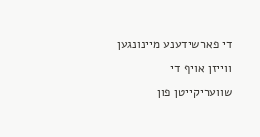די פארשידענע מיינונגען ווייזן אויף די שוועריקייטן פון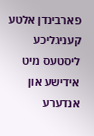פארבינדן אלטע קעניגליכע ליסטעס מיט אידישע און אנדערע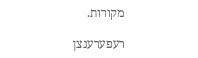מקורות.

רעפערענצן